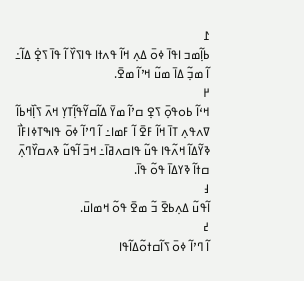߁
ߕߊ߲߬ߘߏ ߊߟߊ߫ ߦߋ߫ ߡߍ߲ ߞߊ߬ ߟߍߙߊ ߟߊߖߌ߰ ߊ߬ ߟߊ߫ ߖߐ߲߭ ߡߊ߬߸ ߊ߬ ߘߏ߲߬ ߡߊ߫ ߘߎ߬ ߞߴߊ߬ ߘߐ߫.
߂
ߞߵߊ߬ ߕߋߟߋ߲߫ ߖߐ߲ ߛߴߊ߬ ߘߌ߫ ߡߊ߬ߛߌ߬ߟߊ߲߬ߠߌ߲ ߞߍ߫ ߖߊ߲߰ߞߕߊ߬ ߜߍߟߍ߲ ߠߊ߫ ߞߊ߬ ߓߐ߫ ߊ߬ ߓߘߊ߸ ߊ߬ ߣߴߊ߬ ߦߋ߫ ߟߊߒߠߦߊߓߊ߯ ߢߌ߬ߡߊ߬ ߞߍ߬ߟߊ ߟߎ߬ ߟߊߛߍߥߊ߫߸ ߞߏ߫ ߊ߬ߟߎ߬ ߢߍߛߌ߰ߣߍ߲߫ ߛߙߊ߬ ߢߌߡߊ߫ ߟߋ߬ ߟߊ߫.
߃
ߊ߬ߟߎ߬ ߡߍ߲ߕߐ߫ ߏ߬ ߘߐ߫ ߟߋ߬ ߞߘߊߎ߫.
߄
ߊ߬ ߣߴߊ߬ ߦߋ߫ ߖߊ߬ߛߙߋ߬ߡߊ߬ߟߊ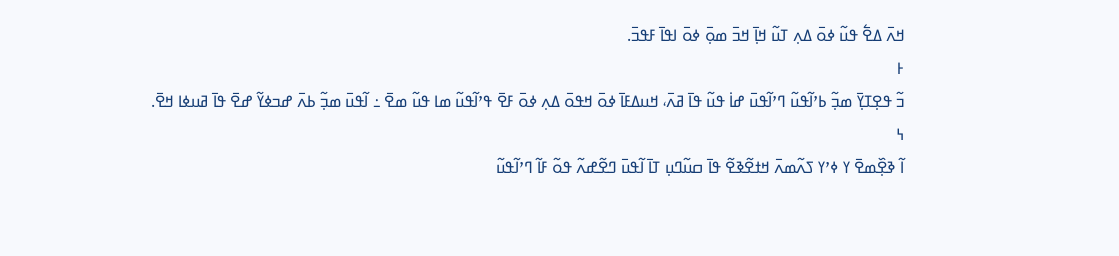ߞߍ߫ ߡߐ߱ ߟߎ߬ ߦߋ߫ ߡߍ߲ ߠߎ߬ ߞߊ߲߫ ߞߏ߫ ߘߋ߲߫ ߦߋ߫ ߊߟߊ߫ ߓߟߏ߫.
߅
ߏ߬ ߟߐ߲ߠߌ߲߫ ߘߏ߲߬ ߕߴߊ߬ߟߎ߬ ߣߴߊ߬ߟߎ߫ ߝߊ߭ ߟߎ߬ ߟߊ߫ ߥߍ߫، ߞߎߡߓߊ߫ ߦߋ߫ ߞߟߋ߫ ߡߍ߲ ߦߋ߫ ߓߐ߫ ߟߴߊ߬ߟߎ߬ ߘߊ ߟߎ߬ ߘߐ߫ ߸ ߊ߬ߟߎ߫ ߘߏ߲߬ ߕߍ߫ ߝߏߦߌ߬ ߝߐ߫ ߟߊ߫ ߥߎߦߊ ߞߐ߫.
߆
ߊ߬ ߢߐ߲߰ߘߐ߫ ߌ ߦߴߌ ߖߍ߬ߘߍ߫ ߞߙߐ߬ߢߐ߬ ߟߊ߫ ߛߎ߬ߣߎ߲ ߠߊ߫ ߊ߬ߟߎ߫ ߣߐ߬ߝߍ߬ ߟߋ߬ ߓߊ߬ ߣߴߊ߬ߟߎ߬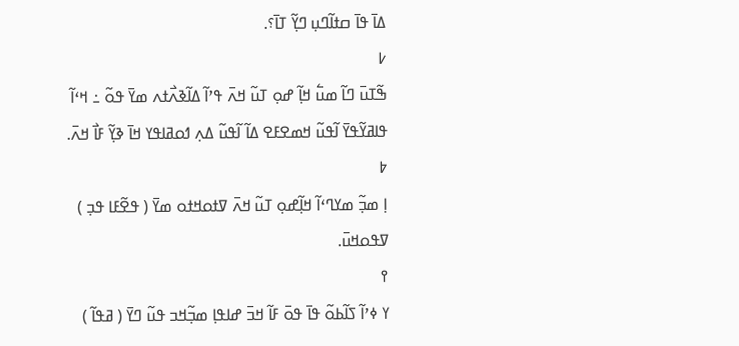ߡߊ߫ ߟߊ߫ ߛߙߊ߬ߣߎ߲ ߣߌ߲߬ ߠߊ߫؟.
߇
ߒ߬ߠߎ߫ ߣߊ߬ ߘߎ߱ ߞߊ߲߬ ߝߋ߲ ߠߎ߬ ߞߍ߫ ߟߴߊ߬ ߡߊ߬ߢߍ߯ߙߍ ߘߌ߫ ߟߋ߬ ߸ ߞߵߊ߬ ߟߊߥߌ߬ߟߌ߫ ߊ߬ߟߎ߬ ߞߘߐߓߐ ߡߊ߬ ߊ߬ߟߎ߬ ߡߍ߲ ߗߋߥߊߟߌ ߞߊ߫ ߢߌ߲߬ ߓߊ߯ ߞߍ߫.
߈
ߊ߲ ߘߏ߲߬ ߘߌߣߵߊ߬ ߞߊ߲߬ߝߋ߲ ߠߎ߬ ߞߍ߫ ߜߙߋߞߙߋ ߘߌ߫ ( ߟߐ߬ߓߊ ߟߏ߲ ) ߜߟߋߞߎ߫.
߉
ߌ ߦߴߊ߬ ߖߊ߬ߕߋ߬ ߟߊ߫ ߟߋ߫ ߓߊ߬ ߞߏ߫ ߝߊߟߊ߲ ߘߏ߲߬ߞߏ ߟߎ߬ ߣߌ߫ ( ߥߟߊ߬ )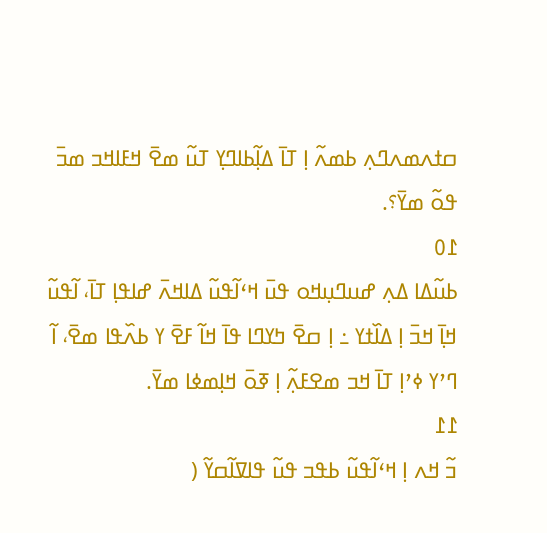ߛߙߍߘߍߣߍ߲ ߕߘߍ߬ ߊ߲ ߠߊ߫ ߡߊ߲߬ߕߊߣߌ߲ ߠߎ߬ ߘߐ߫ ߞߓߊߞߏ ߘߏ߫ ߟߋ߬ ߘߌ߫؟.
߁߀
ߕߎ߬ߡߊ ߡߍ߲ ߝߎߣߎ߲ߞߋ ߟߎ߫ ߞߵߊ߬ߟߎ߬ ߡߊߞߍ߫ ߝߊߟߊ߲ ߠߊ߫، ߊ߬ߟߎ߬ ߞߊ߲߫ ߞߏ߫ ߊ߲ ߡߊ߰ߙߌ ߸ ߊ߲ ߛߐ߫ ߤߌߣߊ ߟߊ߫ ߞߊ߬ ߓߐ߫ ߌ ߕߍ߰ߟߊ ߘߐ߫، ߊ߬ ߣߴߌ ߦߴߊ߲ ߠߊ߫ ߞߏ ߘߐߓߍ߲߬ ߊ߲ ߧߋ߫ ߞߊ߲ߘߦߊ ߘߌ߫.
߁߁
ߏ߬ ߞߍ ߊ߲ ߞߵߊ߬ߟߎ߬ ߕߟߏ ߟߎ߬ ߟߊߜߊ߬ߛߌ߬ (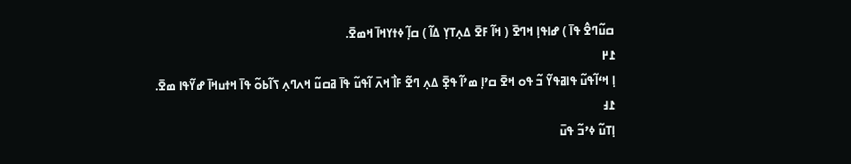ߛߎ߬ߣߐ߮ ߟߊ߫ ) ߝߊߟߊ߲ ߞߣߐ߫ ( ߞߊ߬ ߓߐ߫ ߡߍ߲ߠߌ߲ ߡߊ߬ ) ߛߊ߲߬ ߦߙߌߞߊ߫ ߞߘߐ߫.
߁߂
ߊ߲ ߞߵߊ߬ߟߎ߬ ߟߊߥߟߌ߬ ߏ߬ ߟߋ ߞߐ߫ ߛߴߊ߲ ߘߴߊ߬ ߟߐ߲߫ ߡߍ߲ ߣߐ߬ ߓߊ߯ ߞߍ߫ ߊ߬ߟߎ߬ ߟߊ߫ ߥߛߎ߬ ߞߍߣߍ߲ ߖߊ߬ߕߋ߬ ߟߊ߫ ߞߙߎߞߊ߫ ߝߌ߬ߟߊ ߘߐ߫.
߁߃
ߊ߲ߠߎ߬ ߦߴߏ߬ ߟߎ߫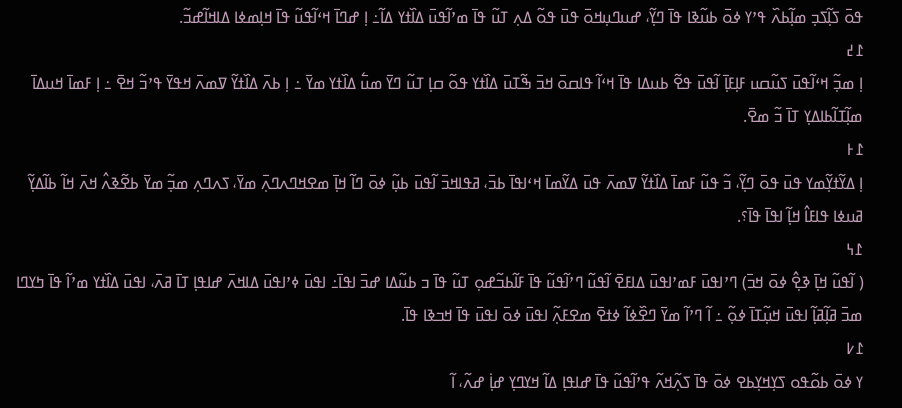ߟߋ߫ ߖߊ߲߬ߖߏ߲ ߘߊ߲߬ߕߍ߰ ߟߴߌ ߦߋ߫ ߕߎ߬ߢߊ ߟߊ߫ ߣߌ߲߬، ߝߎߣߎ߲ߞߋ߫ ߟߎ߫ ߟߋ߬ ߡߍ߲ ߠߎ߬ ߟߊ߫ ߘߴߊ߬ߟߎ߫ ߡߊ߰ߙߌ ߡߊ߬߸ ߊ߲ ߝߣߊ߫ ߞߵߊ߬ߟߎ߬ ߟߊ߫ ߞߊ߲ߘߦߊ ߡߊߞߊ߬ߝߏ߬.
߁߄
ߊ߲ ߘߏ߲߬ ߞߵߊ߬ߟߎ߫ ߖߎ߬ߛߎ ߓߊ߲ߓߊ߲߫ ߊ߬ߟߎ߫ ߟߐ߬ ߕߎߡߊ ߟߊ߫ ߞߵߊ߬ ߟߊߛߋ߫ ߞߏ߫ ߒ߬ߠߎ߫ ߡߊ߰ߙߌ ߟߋ߬ ߛߊ߲ ߠߎ߬ ߣߌ߫ ߘߎ߱ ߡߊ߰ߙߌ ߘߌ߫ ߸ ߊ߲ ߕߍ߫ ߡߊ߰ߙߌ߬ ߜߘߍ߫ ߞߟߌ߫ ߟߴߏ߬ ߞߐ߫ ߸ ߊ߲ ߓߘߊ߫ ߞߎߡߊ߫ ߘߊ߲߬ߠߊ߬ߕߊߡߌ߲ ߠߊ߫ ߏ߬ ߘߐ߫.
߁߅
ߊ߲ ߡߌ߬ߙߌ߲߬ߘߌ ߟߎ߫ ߟߋ߫ ߣߌ߲߬، ߏ߬ ߟߎ߬ ߓߘߊ߫ ߡߊ߰ߙߌ߬ ߜߘߍ߫ ߟߎ߫ ߡߌ߬ߘߊ߫ ߞߵߊߟߊ߫ ߕߏ߫، ߥߟߊߞߏ߫ ߊ߬ߟߎ߫ ߕߎ߲߬ ߦߋ߫ ߣߊ߬ ߞߊ߲߫ ߘߐߞߣߍߣߍ߲߫ ߘߌ߫، ߖߍߣߍ߲ ߘߏ߲߬ ߘߌ߫ ߕߐ߬ߢߍ߮ ߞߍ߫ ߞߊ߬ ߕߊ߬ߡߌ߲߬ ߥߎߦߊ ߟߊߓߊ߮ ߞߊ߲߬ ߊߟߊ߫ ߟߊ߫؟.
߁߆
( ߊ߬ߟߎ߬ ߞߊ߲߫ ߢߐ߲߮ ߦߋ߫ ߞߏ߫) ߣߴߊߟߎ߫ ߓߘߴߊߟߎ߫ ߡߊߓߐ߫ ߊ߬ߟߎ߬ ߣߴߊ߬ߟߎ߬ ߟߊ߫ ߓߊ߬ߕߏ߬ߝߋ߲ ߠߎ߬ ߟߊ߫ ߏ ߕߎ߬ߡߊ ߝߏ߫ ߊߟߊ߫߸ ߊߟߎ߫ ߦߴߊߟߎ߫ ߡߊߞߍ߫ ߝߊߟߊ߲ ߠߊ߫ ߥߍ߫، ߊߟߎ߫ ߡߊ߰ߙߌ ߘߴߊ߬ ߟߊ߫ ߤߌߣߊ ߘߏ߫ ߥߊ߲߬ߥߊ߲߬ ߊߟߎ߫ ߞߎ߲߬ߠߊ߫ ߦߋ߲߬ ߸ ߊ߬ ߣߴߊ߬ ߘߌ߫ ߣߐ߰ߦߊ߬ ߦߙߐ߫ ߘߐߓߍ߲߬ ߊߟߎ߫ ߦߋ߫ ߊߟߎ߫ ߟߊ߫ ߞߏߢߊ ߟߊ߫.
߁߇
ߌ ߦߋ߫ ߕߋ߬ߟߋ ߖߌ߲ߞߌ߲ߕߐ ߦߋ߫ ߟߊ߫ ߖߍ߲߬ߞߍ߬ ߟߴߊ߬ߟߎ߬ ߟߊ߫ ߝߊߟߊ߲ ߡߊ߬ ߞߌߣߌ߲ ߝߊ߲߭ ߝߍ߬، ߊ߬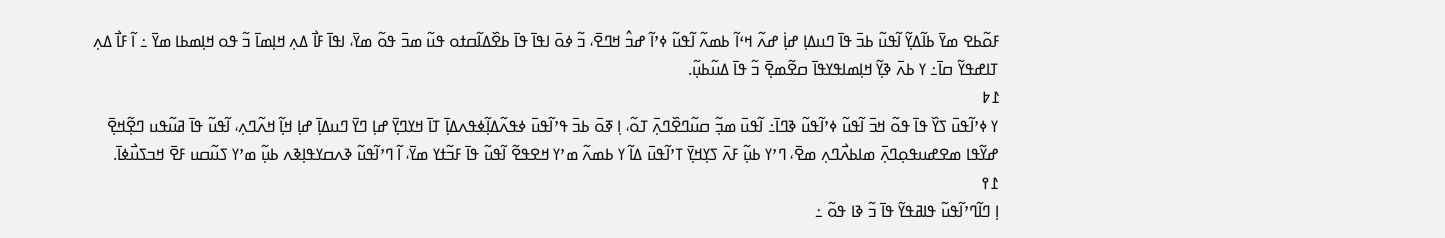ߓߋ߬ߕߐ ߘߌ߫ ߕߊ߬ߡߌ߲߬ ߊ߬ߟߎ߬ ߕߏ߫ ߟߊ߫ ߣߎߡߊ߲ ߝߊ߲߭ ߝߍ߬ ߞߵߊ߬ ߕߘߍ߬ ߊ߬ߟߎ߬ ߦߴߊ߬ ߝߏ߮ ߞߣߐ߫، ߏ߬ ߦߋ߫ ߊߟߊ߫ ߟߊ߫ ߕߐ߰ߡߊ߬ߛߙߋ ߟߎ߬ ߘߏ߫ ߟߋ߬ ߘߌ߫، ߊߟߊ߫ ߓߊ߯ ߡߍ߲ ߞߊ߲ߘߊ߫ ߏ߬ ߟߋ ߞߊ߲ߘߕߊ ߘߌ߫ ߸ ߊ߬ ߓߊ߯ ߡߍ߲ ߠߊߝߟߌ߬ ߛߊ߫߸ ߌ ߕߍ߫ ߢߌ߲߬ ߞߊ߲ߘߊߟߌߟߊ߫ ߛߐ߬ߘߐ߲߫ ߏ߬ ߟߊ߫ ߡߎ߬ߕߎ߲߬.
߁߈
ߌ ߦߴߊ߬ߟߎ߫ ߖߌ߰ ߟߊ߫ ߟߋ߬ ߞߏ߫ ߊ߬ߟߎ߬ ߦߴߊ߬ߟߎ߬ ߢߣߊ߫߸ ߊ߬ߟߎ߫ ߘߏ߲߬ ߛߎ߬ߣߐ߰ߣߍ߲߫ ߠߋ߬، ߊ߲ ߧߋ߫ ߕߏ߫ ߟߴߊ߬ߟߎ߫ ߦߟߍ߬ߡߊ߲߬ߦߟߍߡߊ߲߫ ߠߊ߫ ߞߌߣߌ߲߫ ߝߊ߲ ߣߌ߫ ߣߎߡߊ߲߫ ߝߊ߲ ߞߊ߲߬ ߞߍ߬ߣߍ߲، ߊ߬ߟߎ߬ ߟߊ߫ ߥߎ߬ߟߎ ߣߐ߲߬ߞߐ߲߫ ߝߌ߬ߟߊ ߘߐߝߎߟߋ߲ߣߍ߲߫ ߘߊߕߍ߯ߣߍ߲ ߘߐ߫، ߣߴߌ ߕߎ߲߬ ߓߍ߫ ߖߌ߲ߞߌ߲߫ ߠߴߊ߬ߟߎ߫ ߡߊ߬ ߌ ߕߘߍ߬ ߘߴߌ ߞߐߟߐ߬ ߊ߬ߟߎ߬ ߟߊ߫ ߓߏ߬ߙߌ ߘߌ߫، ߊ߬ ߣߴߊ߬ߟߎ߬ ߢߍߛߌߟߊ߲ߢߍ ߕߎ߲߬ ߘߴߌ ߖߎ߬ߛߎ ߓߐ߫ ߞߏߖߎ߯ߦߊ߫.
߁߉
ߊ߲ ߣߊ߬ߣߴߊ߬ߟߎ߬ ߟߊߥߟߌ߬ ߟߊ߫ ߏ߬ ߢߊ ߟߋ߬ ߸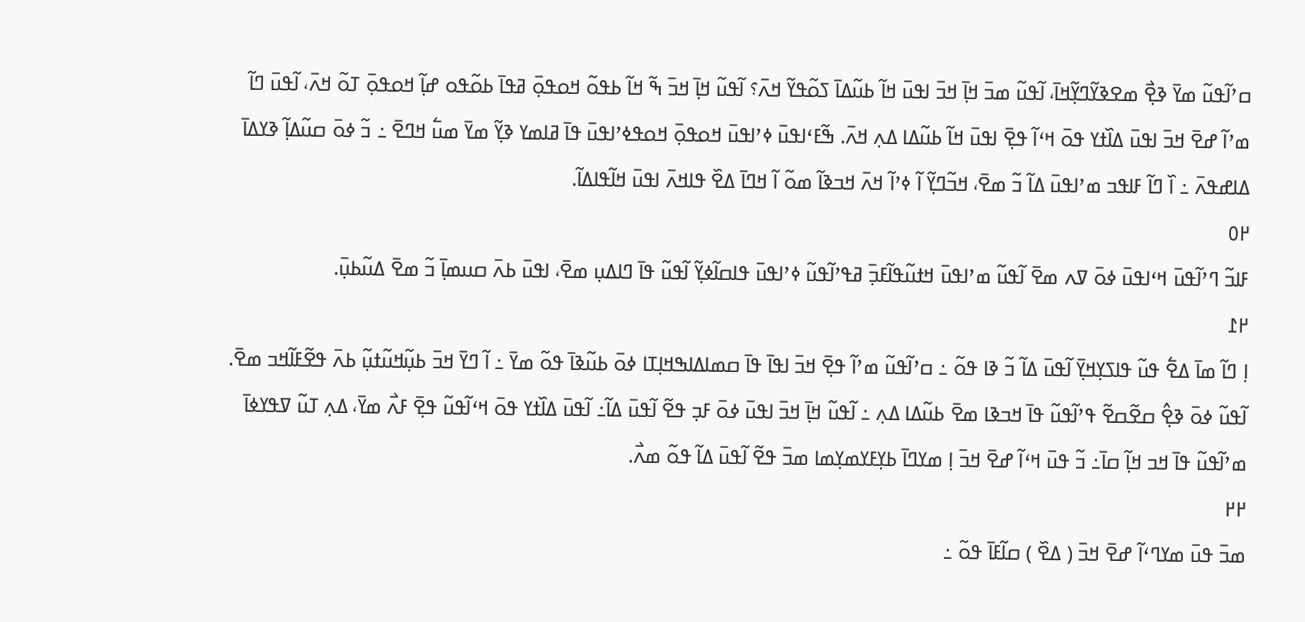ߛߴߊ߬ߟߎ߬ ߘߌ߫ ߢߐ߲߯ ߘߐߢߌ߬ߣߌ߲߬ߞߊ߫، ߊ߬ߟߎ߬ ߘߏ߫ ߞߊ߲߫ ߞߏ߫ ߊߟߎ߫ ߞߊ߬ ߕߎ߬ߡߊ߫ ߖߋ߬ߟߌ߬ ߞߍ߫؟ ߊ߬ߟߎ߬ ߞߊ߲߫ ߞߏ߫ ߒ߬ ߞߊ߬ ߕߟߋ߬ ߞߋߟߋ߲߫ ߥߟߊ߫ ߕߋ߬ߟߋ ߝߊ߲߬ ߞߋߟߋ߲߫ ߠߋ߬ ߞߍ߫، ߊ߬ߟߎ߫ ߣߊ߬ ߘߴߊ߬ ߝߐ߫ ߞߏ߫ ߊߟߎ߫ ߡߊ߰ߙߌ ߟߋ߫ ߞߵߊ߬ ߟߐ߲߫ ߊߟߎ߫ ߞߊ߬ ߕߎ߬ߡߊ ߡߍ߲ ߞߍ߫. ߒ߬ߓߵߊߟߎ߫ ߦߴߊߟߎ߫ ߞߋߟߋ߲߫ ߞߋߟߦߴߊߟߎ߫ ߟߊ߫ ߥߊߘߌ ߢߌ߲߬ ߘߌ߫ ߘߎ߱ ߞߣߐ߫ ߸ ߏ߬ ߦߋ߫ ߛߎ߬ߡߊ߲߬ ߢߌߡߊ߫ ߡߊߝߟߍ߫ ߸ ߊ߰ ߣߊ߬ ߓߊߟߏ ߘߴߊߟߎ߫ ߡߊ߬ ߏ߬ ߘߐ߫، ߞߏ߬ߣߌ߲߬ ߊ߬ ߦߴߊ߬ ߞߍ߫ ߞߏߢߊ߬ ߘߋ߬ ߊ߬ ߞߣߊ߫ ߡߐ߰ ߟߊߞߍ߫ ߊߟߎ߫ ߞߊ߬ߟߊߡߊ߬.
߂߀
ߓߊߏ߬ ߣߴߊ߬ߟߎ߫ ߞߵߊߟߎ߫ ߦߋ߫ ߜߍ ߘߐ߫ ߊ߬ߟߎ߬ ߘߴߊߟߎ߫ ߞߙߎ߬ߟߊ߬ߓߏ߲߫ ߥߟߴߊ߬ߟߎ߬ ߦߴߊߟߎ߫ ߟߊߛߊ߬ߦߌ߲߬ ߊ߬ߟߎ߬ ߟߊ߫ ߣߊߡߎ߲ ߘߐ߫، ߊߟߎ߫ ߕߍ߫ ߛߎߘߊ߲߫ ߏ߬ ߘߐ߫ ߡߎ߬ߕߎ߲߫.
߂߁
ߊ߲ ߣߊ߬ ߘߊ߫ ߡߐ߱ ߟߎ߬ ߟߊߖߌ߲ߞߌ߲߫ ߊ߬ߟߎ߫ ߡߊ߬ ߏ߬ ߢߊ ߟߋ߬ ߸ ߛߴߊ߬ߟߎ߬ ߘߴߊ߬ ߟߐ߲߫ ߞߏ߫ ߊߟߊ߫ ߟߊ߫ ߛߘߊߡߊߒߞߊ߲ߠߊ ߦߋ߫ ߕߎ߬ߢߊ߫ ߟߋ߬ ߘߌ߫ ߸ ߊ߬ ߣߌ߫ ߞߏ߫ ߕߎ߲߬ߞߎ߬ߙߎ߲߬ ߕߍ߫ ߟߐ߬ߓߊ߬ߞߏ ߘߐ߫. ߊ߬ߟߎ߬ ߦߋ߫ ߢߐ߲߮ ߛߐ߬ߛߐ߬ ߟߴߊ߬ߟߎ߬ ߟߊ߫ ߞߏߢߊ ߘߐ߫ ߕߎ߬ߡߊ ߡߍ߲ ߸ ߊ߬ߟߎ߬ ߞߊ߲߫ ߞߏ߫ ߊߟߎ߫ ߦߋ߫ ߓߏ߲ ߟߐ߬ ߊ߬ߟߎ߫ ߡߊ߬߸ ߊ߬ߟߎ߫ ߡߊ߰ߙߌ ߟߋ߫ ߞߵߊ߬ߟߎ߬ ߟߐ߲߫ ߓߍ߯ ߘߌ߫، ߡߍ߲ ߠߎ߬ ߜߟߌߦߊ߫ ߘߴߊ߬ߟߎ߬ ߟߊ߫ ߞߏ ߞߊ߲߬ ߛߊ߫߸ ߏ߬ ߟߎ߫ ߞߵߊ߬ ߝߐ߫ ߞߏ߫ ߊ߲ ߘߌߣߊ߫ ߕߌ߲ߓߌߘߌ߲ߘߊ ߘߏ߫ ߟߐ߬ ߊ߬ߟߎ߫ ߡߊ߬ ߟߋ߬ ߘߍ߯.
߂߂
ߘߏ߫ ߟߎ߫ ߘߌߣߵߊ߬ ߝߐ߫ ߞߏ߫ ( ߡߐ߰ ) ߛߊ߬ߓߊ߫ ߟߋ߬ ߸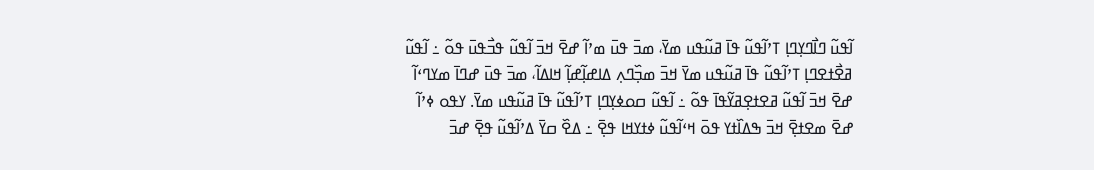ߊ߬ߟߎ߬ ߣߊ߯ߣߌ߲ߣߊ߲ ߠߴߊ߬ߟߎ߬ ߟߊ߫ ߥߎ߬ߟߎ ߘߌ߫، ߘߏ߫ ߟߎ߫ ߘߴߊ߬ ߝߐ߫ ߞߏ߫ ߊ߬ߟߎ߬ ߟߏ߯ߟߎ߫ ߟߋ߬ ߸ ߊ߬ߟߎ߬ ߥߐ߯ߙߐߣߊ߲ ߠߴߊ߬ߟߎ߬ ߟߊ߫ ߥߎ߬ߟߎ ߘߌ߫ ߞߏ߫ ߘߏ߲߰ߣߍ߲ ߡߊߝߊ߲߬ߝߊ߲߬ ߞߊߡߊ߬، ߘߏ߫ ߟߎ߫ ߝߣߊ߫ ߘߌߣߵߊ߬ ߝߐ߫ ߞߏ߫ ߊ߬ߟߎ߬ ߥߐߙߐ߲ߥߌ߬ߟߊ߫ ߟߋ߬ ߸ ߊ߬ߟߎ߬ ߛߋߦߌ߲ߣߊ߲ ߠߴߊ߬ߟߎ߬ ߟߊ߫ ߥߎ߬ߟߎ ߘߌ߫. ߌߟߋ ߦߴߊ߬ ߝߐ߫ ߘߐߙߐ߲߫ ߞߏ߫ ߒߡߊ߰ߙߌ ߟߋ߫ ߞߵߊ߬ߟߎ߬ ߦߙߌߞߊ ߟߐ߲߫ ߸ ߡߐ߰ ߛߌ߫ ߡߴߊ߬ߟߎ߬ ߟߐ߲߫ ߝߏ߫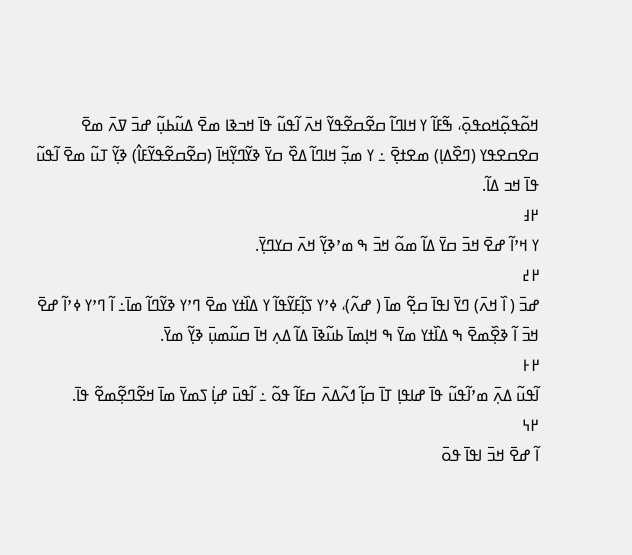ߞߋ߬ߟߋ߲߬ߞߋߟߋ߲߫، ߒ߬ߓߊ߬ ߌ ߞߊߣߊ߬ ߛߐ߬ߛߐ߬ߟߌ߬ ߞߍ߫ ߊ߬ߟߎ߬ ߟߊ߫ ߞߏߢߊ ߘߐ߫ ߡߎ߬ߕߎ߲߬ ߝߏ߫ ߜߍ߫ ߘߐ߫ ߛߐߛߐߟߌ (ߣߐ߰ߡߊ߲) ߘߐߙߐ߲߫ ߸ ߌ ߘߏ߲߬ ߞߊߣߊ߬ ߡߐ߰ ߛߌ߫ ߢߌ߬ߣߌ߲߬ߞߊ߫ (ߛߐ߬ߛߐ߬ߟߌ߬ߓߊ߮) ߢߌ߲߬ ߠߎ߬ ߘߐ߫ ߊ߬ߟߎ߬ ߟߊ߫ ߞߏ ߡߊ߬.
߂߃
ߌ ߞߴߊ߬ ߝߐ߫ ߞߏ߫ ߛߌ߫ ߡߊ߬ ߘߋ߬ ߞߏ߫ ߒ ߘߴߢߌ߲߬ ߞߍ߫ ߛߌߣߌ߲߫.
߂߄
ߝߏ߫ ( ߊ߰ ߞߍ߫) ߣߌ߫ ߊߟߊ߫ ߛߐ߲߬ ߘߊ߫ ( ߝߍ߬)، ߦߴߌ ߖߊ߲߬ߓߌ߬ߟߊ߬ ߌ ߡߊ߰ߙߌ ߘߐ߫ ߣߴߌ ߢߌ߬ߣߊ߬ ߘߊ߫߸ ߊ߬ ߣߴߌ ߦߴߊ߬ ߝߐ߫ ߞߏ߫ ߊ߬ ߢߐ߲߰ߘߐ߫ ߒ ߡߊ߰ߙߌ ߘߌ߫ ߒ ߞߊ߲ߘߊ߫ ߕߎ߬ߢߊ߫ ߡߊ߬ ߡߍ߲ ߞߊ߫ ߛߎ߬ߘߎ߲߫ ߢߌ߲߬ ߘߌ߫.
߂߅
ߊ߬ߟߎ߬ ߡߍ߲߫ ߘߴߊ߬ߟߎ߬ ߟߊ߫ ߝߊߟߊ߲ ߠߊ߫ ߛߊ߲߬ ߗߍ߬ߡߍ߫ ߛߓߊ߬ ߟߋ߬ ߸ ߊ߬ߟߎ߫ ߝߊ߲߭ ߖߘߌ߫ ߘߊ߫ ߞߐ߬ߣߐ߲߬ߘߐ߬ ߟߊ߫.
߂߆
ߊ߬ ߝߐ߫ ߞߏ߫ ߊߟߊ߫ ߟߋ߫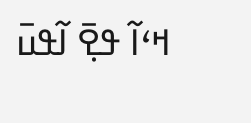ߞߵߊ߬ ߟߐ߲߫ ߊ߬ߟߎ߫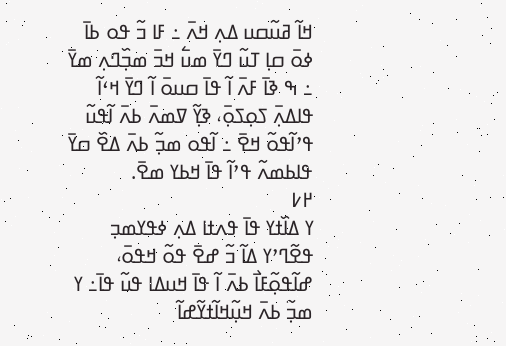ߞߊ߬ ߥߎ߬ߛߎ ߡߍ߲ ߞߍ߫ ߸ ߓߊ ߏ߬ ߟߋ ߕߊ߫ ߦߋ߫ ߛߊ߲ ߠߎ߬ ߣߌ߫ ߘߎ߱ ߞߏ߫ ߘߏ߲߰ߣߍ߲ ߘߌ߫ ߸ ߒ ߢߊ߫ ߓߍ߫ ߊ߬ ߟߊ߫ ߛߎߋ߫ ߊ߬ ߣߌ߫ ߞߵߊ߬ ߟߊߡߍ߲߫ ߖߋ߲ߖߋ߲߫، ߢߌ߲߬ ߜߘߍ߫ ߕߍ߫ ߊ߬ߟߎ߬ ߟߴߊ߬ߟߋ߬ ߞߐ߫ ߸ ߊ߬ߟߋ ߘߏ߲߬ ߕߍ߫ ߡߐ߰ ߛߌ߫ ߟߊߕߘߍ߬ ߟߴߊ߬ ߟߊ߫ ߞߕߌ ߘߐ߫.
߂߇
ߌ ߡߊ߰ߙߌ ߟߊ߫ ߟߍߙߊ ߡߍ߲ ߦߟߌߘߏ߲ ߟߐ߬ߣߴߌ ߡߊ߬ ߏ߬ ߝߐ߫ ߟߋ߬ ߞߟߋ߫، ߝߊ߬ߟߋ߲߬ߓߊ߯ ߕߍ߫ ߊ߬ ߟߊ߫ ߞߎߡߊ ߟߎ߬ ߟߊ߫߸ ߌ ߘߏ߲߬ ߕߍ߫ ߞߎ߲߬ߞߊ߬ߙߌ߬ߝߊ߬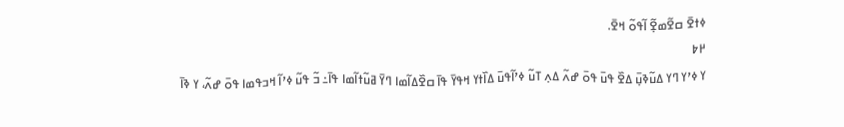ߦߙߐ߫ ߛߐ߬ߘߐ߲߬ ߊ߬ߟߋ߬ ߞߐ߫.
߂߈
ߌ ߦߴߌ ߣߌ ߡߎ߬ߢߎ߲߫ ߡߐ߰ ߟߎ߫ ߟߋ߫ ߝߍ߬ ߡߍ߲ ߠߎ߬ ߦߴߊ߬ߟߎ߫ ߡߊ߰ߙߌ ߞߟߌ߫ ߟߊ߫ ߛߐ߰ߡߊ߬ߘߊ ߣߌ߫ ߥߎ߬ߙߊ߬ߘߊ ߟߊ߫߸ ߏ߬ ߟߎ߬ ߦߴߊ߬ ߞߏߟߘߊ ߟߋ߫ ߝߍ߬، ߌ ߢߊ߫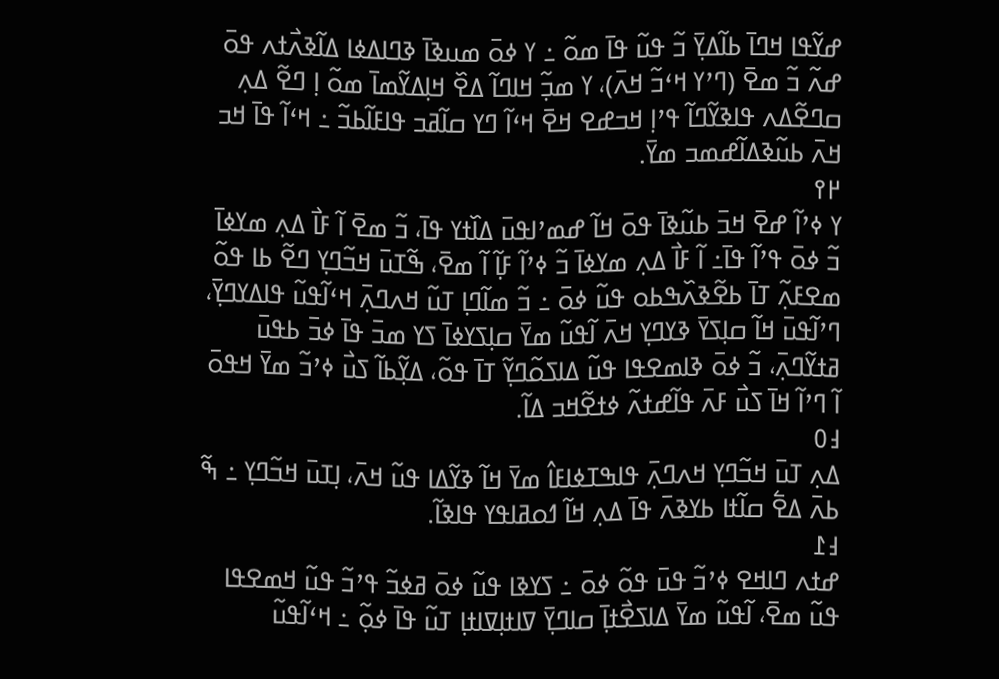ߝߌ߬ߟߊ ߞߣߊ߫ ߕߊ߬ߡߌ߲߫ ߏ߬ ߟߎ߬ ߟߊ߫ ߘߋ߬ ߸ ߌ ߦߋ߫ ߘߎߢߊ߫ ߢߣߊߡߦߊ ߡߊ߬ߢߍ߯ߙߍ ߟߋ߫ ߝߍ߬ ߏ߬ ߘߐ߫ (ߣߴߌ ߞߵߏ߬ ߞߍ߫)، ߌ ߘߏ߲߬ ߞߊߣߊ߬ ߡߐ߰ ߞߊ߲ߡߌ߬ߘߊ߫ ߘߋ߬ ߊ߲ ߣߐ߬ ߡߍ߲ ߛߣߐ߬ߡߍ ߟߊߢߌ߬ߣߊ߬ ߟߴߊ߲ ߞߏߝߐ ߞߐ߫ ߞߵߊ߬ ߣߌ ߛߊ߬ߥߏ ߟߊߓߊ߬ߕߏ߬ ߸ ߞߵߊ߬ ߟߊ߫ ߞߏ ߞߍ߫ ߕߎ߬ߢߡߊ߬ߝߘߏ ߘߌ߫.
߂߉
ߌ ߦߴߊ߬ ߝߐ߫ ߞߏ߫ ߕߎ߬ߢߊ߫ ߟߋ߫ ߞߊ߬ ߝߘߴߊߟߎ߫ ߡߊ߰ߙߌ ߟߊ߫، ߏ߬ ߘߐ߫ ߊ߬ ߓߊ߯ ߡߍ߲ ߘߌߦߊ߫ ߏ߬ ߦߋ߫ ߟߴߊ߬ ߟߊ߫߸ ߊ߬ ߓߊ߯ ߡߍ߲ ߘߌߦߊ߫ ߏ߬ ߦߴߊ߬ ߓߊ߲߬ ߊ߬ ߘߐ߫، ߒ߬ߠߎ߫ ߞߏ߬ߣߌ߲ ߣߐ߬ ߕߊ ߟߋ߬ ߘߐߓߍ߲߬ ߠߊ߫ ߕߐ߬ߢߍ߰ߒߕߋ ߟߎ߬ ߦߋ߫ ߸ ߏ߬ ߘߊ߬ߣߊ߲ ߠߎ߬ ߞߍߣߍ߲߫ ߞߵߊ߬ߟߎ߬ ߟߊߡߌߣߌ߲߫، ߣߴߊ߬ߟߎ߫ ߞߊ߬ ߛߊ߲ߖߌ߫ ߢߌߣߌ߲ ߞߍ߫ ߊ߬ߟߎ߬ ߘߌ߫ ߛߊ߲ߖߌߦߊ߫ ߖߌ ߘߏ߫ ߟߊ߫ ߦߏ߫ ߕߟߎ߫ ߥߙߌ߬ߣߍ߲߫، ߏ߬ ߦߋ߫ ߢߊߘߐߟߊ ߟߎ߬ ߡߊߖߋ߬ߣߌ߲߬ ߠߊ߫ ߟߋ߬، ߡߌ߲߬ߕߊ߬ ߖߎ߯ ߦߴߏ߬ ߘߌ߫ ߞߟߋ߫ ߊ߬ ߣߴߊ߬ ߞߊ߫ ߖߎ߯ ߓߍ߫ ߟߊ߬ߝߙߍ߬ ߦߙߐ߬ߞߏ ߡߊ߬.
߃߀
ߡߍ߲ ߠߎ߫ ߞߏ߬ߣߌ߲ ߞߍߣߍ߲߫ ߟߊߒߠߦߊߓߊ߮ ߘߌ߫ ߞߊ߬ ߢߌ߬ߡߊ ߟߎ߬ ߞߍ߫، ߊ߲ߠߎ߫ ߞߏ߬ߣߌ߲ ߸ ߒ߬ ߕߍ߫ ߡߐ߱ ߛߊ߬ߙߊ ߕߌߢߍ߫ ߟߊ߫ ߡߍ߲ ߞߊ߬ ߗߋߥߊߟߌ ߟߊߢߊ߬.
߃߁
ߝߙߍ ߣߊߞߐ ߦߴߏ߬ ߟߎ߫ ߟߋ߬ ߦߋ߫ ߸ ߖߌߢߊ ߟߎ߬ ߦߋ߫ ߥߦߏ߬ ߟߴߏ߬ ߟߎ߬ ߞߘߐߟߊ ߟߎ߬ ߘߐ߫، ߊ߬ߟߎ߬ ߘߌ߫ ߡߊߖߐ߯ߙߊ߲߫ ߛߊߣߌ߲߫ ߜߊߙߊ߲ߜߊߙߊ߲ ߠߎ߬ ߟߊ߫ ߦߋ߲߬ ߸ ߞߵߊ߬ߟߎ߬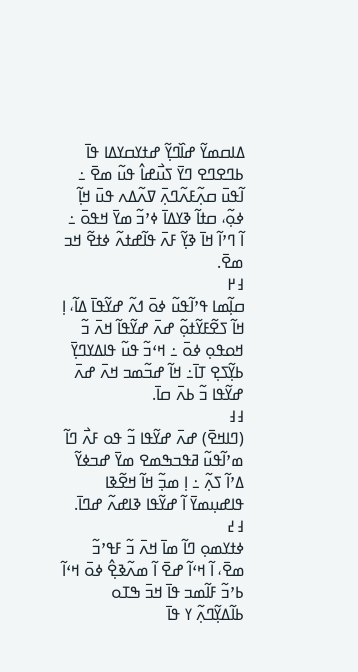ߡߊߛߘߌ߬ ߝߊ߰ߣߌ߲߬ ߝߙߌߛߌߡߊ ߟߊ߫ ߕߣߐߣߐ ߣߌ߫ ߖߎ߯ߝߊ߮ ߟߎ߬ ߘߐ߫ ߸ ߊ߬ߟߎ߫ ߛߍ߲߬ߓߍ߬ߣߍ߲߫ ߜߍ߬ߡߍ ߟߎ߫ ߞߊ߲߬ ߦߋ߲߬، ߛߙߊ߬ ߢߌߡߊ߫ ߦߴߏ߬ ߘߌ߫ ߞߟߋ߫ ߸ ߊ߬ ߣߴߊ߬ ߞߊ߫ ߢߌ߲߬ ߓߍ߫ ߟߊ߬ߝߙߍ߬ ߦߙߐ߬ ߞߏ ߘߐ߫.
߃߂
ߛߊ߲߬ߘߊ ߟߴߊ߬ߟߎ߬ ߦߋ߫ ߗߍ߬ ߝߌ߬ߟߊ߫ ߡߊ߬، ߊ߲ ߞߊ߬ ߖߐ߬ߓߌ߬ߙߋ߲߬ ߝߍ߫ ߝߌ߬ߟߊ߬ ߞߍ߫ ߏ߬ ߞߋߟߋ߲ ߦߋ߫ ߸ ߞߵߏ߬ ߟߎ߬ ߟߊߡߌߣߌ߲߫ ߕߌ߲߬ߖߐ߲ ߠߊ߫߸ ߞߊ߬ ߝߏ߬ߘߏ ߞߍ߫ ߝߍ߫ ߝߌ߬ߟߊ ߏ߬ ߕߍ߫ ߛߊ߫.
߃߃
(ߣߊߞߐ߫) ߝߍ߫ ߝߌ߬ߟߊ ߏ߬ ߟߋ ߓߍ߯ ߣߊ߬ ߘߴߊ߬ߟߎ߬ ߥߟߏߒߘߐ ߘߌ߫ ߝߏߦߌ߬ ߡߴߊ߬ ߖߍ߲߬ ߸ ߊ߲ ߘߏ߲߬ ߞߊ߬ ߞߐ߬ߢߊ ߟߊߝߎ߲ߘߌ߫ ߊ߬ ߝߌ߬ߟߊ ߢߊߝߍ߬ ߝߣߊ߫.
߃߄
ߦߙߌߘߋ߲ ߣߊ߬ ߘߊ߫ ߞߍ߫ ߏ߬ ߓߟߴߏ߬ ߘߐ߫، ߊ߬ ߞߵߊ߬ ߝߐ߫ ߊ߬ ߘߍ߬ߢߐ߲߮ ߦߋ߫ ߞߵߊ߬ ߕߴߏ߬ ߓߊ߬ߘߏ ߟߊ߫ ߞߏ߫ ߒߠߋ ߕߊ߬ߡߌ߲߬ߣߍ߲߬ ߌ ߟߊ߫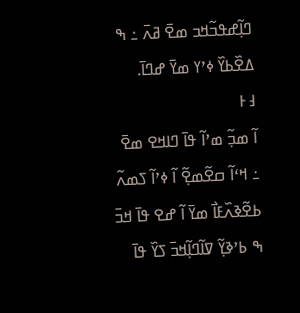ߣߊ߲߬ߝߟߏ߬ߞߏ ߘߐ߫ ߥߍ߫ ߸ ߒ ߡߐ߰ߕߌ߰ ߦߴߌ ߘߌ߫ ߝߣߊ߫.
߃߅
ߊ߬ ߘߏ߲߬ ߘߴߊ߬ ߟߊ߫ ߣߊߞߐ ߘߐ߫ ߸ ߞߵߊ߬ ߛߐ߬ߘߐ߲߬ ߊ߬ ߦߴߊ߬ ߖߘߍ߬ ߕߐ߬ߢߍ߰ߓߊ߯ ߘߌ߫ ߊ߬ ߝߐ ߟߊ߫ ߞߏ߫ ߒ ߕߴߢߌ߲߬ ߜߊ߬ߣߊ߲߬ߞߏ߫ ߖߌ߰ ߟߊ߫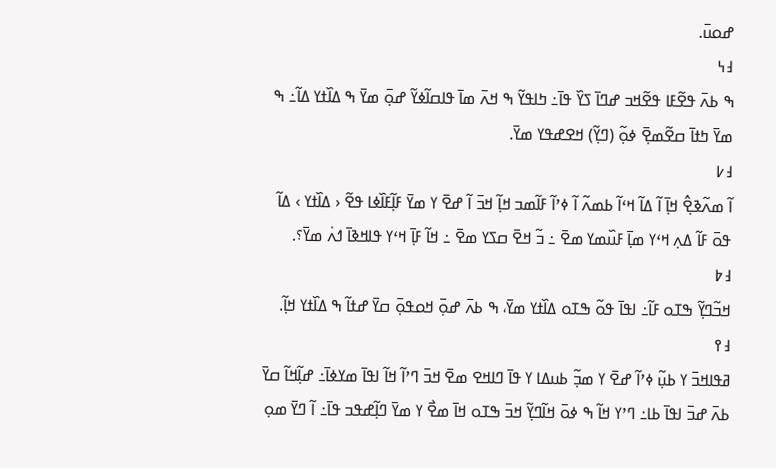ߝߋߎ߫.
߃߆
ߒ ߕߍ߫ ߟߐ߬ߓߊ ߟߐ߬ߞߏ ߝߣߊ߫ ߖߌ߰ ߟߊ߫߸ ߤߊߟߌ߬ ߒ ߞߍ߫ ߘߊ߫ ߟߊߛߊ߬ߦߌ߬ ߝߋ߲߫ ߘߌ߫ ߒ ߡߊ߰ߙߌ ߡߊ߬߸ ߒ ߘߌ߫ ߤߙߊ߫ ߛߐ߬ߘߐ߲߫ ߦߋ߲߬ (ߣߌ߲߬) ߞߐߝߟߌ ߘߌ߫.
߃߇
ߊ߬ ߘߍ߬ߢߐ߲߮ ߞߊ߲߫ ߊ߬ ߡߊ߬ ߞߵߊ߬ ߕߘߍ߬ ߊ߬ ߦߴߊ߬ ߓߊ߬ߘߏ ߞߊ߲߬ ߞߏ߫ ߊ߬ ߝߐ߫ ߌ ߘߌ߫ ߓߊ߲߬ߓߊ߰ߦߊ ߟߐ߬ ‹ ߡߊ߰ߙߌ › ߡߊ߬ ߟߋ߫ ߓߊ߬ ߡߍ߲ ߞߵߌ ߘߊ߲߫ ߓߎ߰ߘߌ ߘߐ߫ ߸ ߏ߬ ߞߐ߫ ߛߖߌ ߘߐ߫ ߸ ߞߊ߬ ߓߊ߲߫ ߞߵߌ ߟߊߞߢߊ߫ ߗߍ߭ ߘߌ߫؟.
߃߈
ߞߏ߬ߣߌ߲߬ ߒߠߋ ߓߊ߬߸ ߊߟߊ߫ ߟߋ߬ ߒߠߋ ߡߊ߰ߙߌ ߘߌ߫، ߒ ߕߍ߫ ߝߋ߲߫ ߞߋߟߋ߲߫ ߛߌ߫ ߝߙߊ߬ ߒ ߡߊ߰ߙߌ ߞߊ߲߬.
߃߉
ߥߟߊߞߏ߫ ߌ ߕߎ߲߬ ߦߴߊ߬ ߝߐ߫ ߌ ߘߏ߲߬ ߕߎߡߊ ߌ ߟߊ߫ ߣߊߞߐ ߘߐ߫ ߞߏ߫ ߣߴߊ߬ ߞߊ߬ ߊߟߊ߫ ߘߌߦߊ߫߸ ߝߊ߲߬ߞߊ߬ ߛߌ߫ ߕߍ߫ ߝߏ߫ ߊߟߊ߫ ߕߊ߸ ߣߴߌ ߞߊ߬ ߒ ߦߋ߫ ߞߊ߬ߣߌ߲߬ ߞߏ߫ ߒߠߋ ߞߊ߫ ߘߐ߯ ߌ ߘߌ߫ ߣߊ߲߬ߝߟߏ ߟߊ߫߸ ߊ߬ ߣߌ߫ ߘߋ߲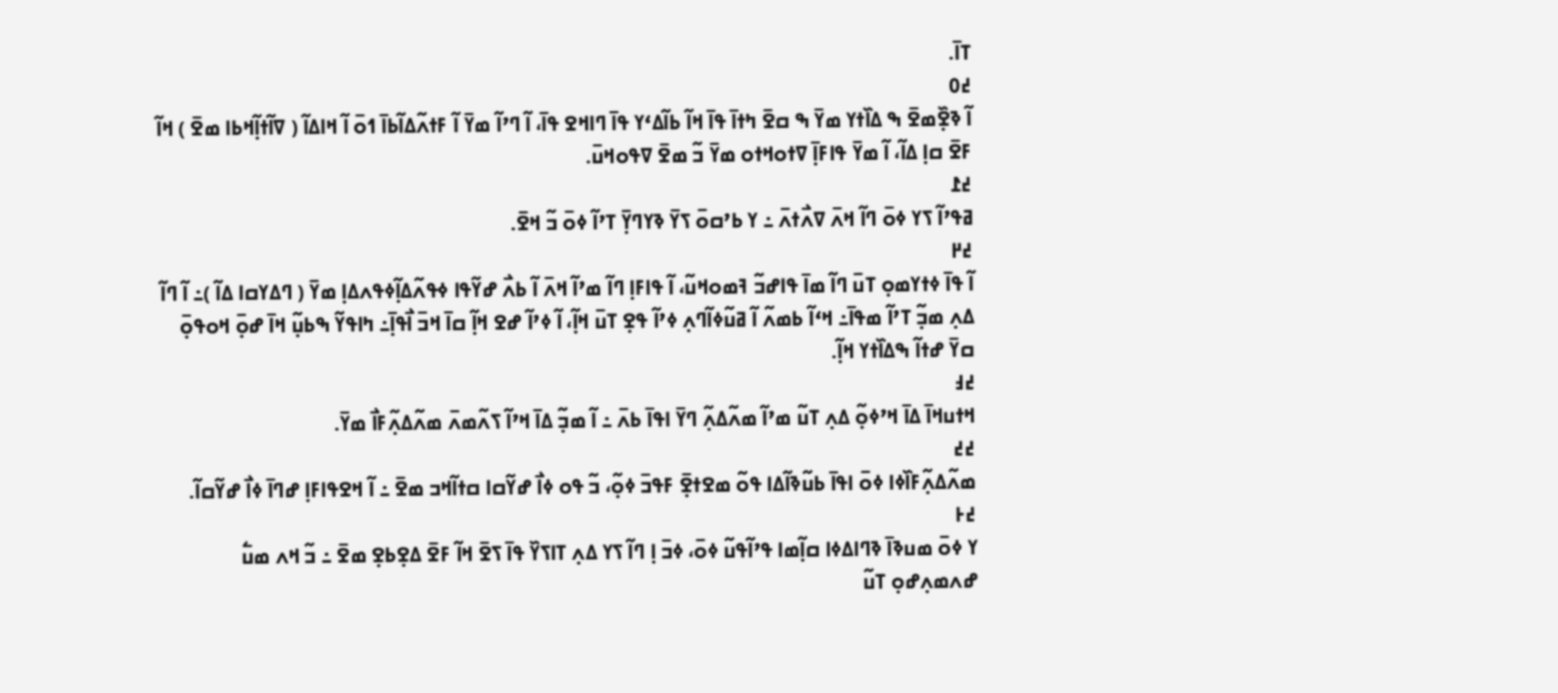ߠߊ߫.
߄߀
ߊ߬ ߢߐ߲߰ߘߐ߫ ߒ ߡߊ߰ߙߌ ߘߌ߫ ߒ ߛߐ߫ ߤߙߊ߫ ߟߊ߫ ߞߊ߬ ߕߊ߬ߡߵߌ ߟߊ߫ ߣߊߞߐ ߟߊ߫، ߊ߬ ߣߴߊ߬ ߘߌ߫ ߊ߬ ߓߙߍ߬ߡߊ߬ߕߊ߫ ߗߋ߫ ߊ߬ ߞߊߡߊ߬ ( ߜߊ߬ߙߊ߲߬ߞߕߊ ߘߐ߫ ) ߞߊ߬ ߓߐ߫ ߛߊ߲ ߡߊ߬، ߊ߬ ߘߌ߫ ߟߊߓߊ߲߫ ߜߙߋߞߙߋ ߘߌ߫ ߏ߬ ߘߐ߫ ߜߟߋߞߎ߫.
߄߁
ߥߟߴߊ߬ ߖߌ ߦߋ߫ ߣߊ߬ ߞߍ߫ ߜߍ߯ߙߍ߫ ߸ ߌ ߕߴߛߋ߫ ߖߌ߫ ߢߌߣߌ߲߫ ߠߴߊ߬ ߦߋ߫ ߏ߬ ߞߐ߫.
߄߂
ߊ߬ ߟߊ߫ ߦߙߌߘߋ߲ ߠߎ߫ ߣߊ߬ ߘߊ߫ ߟߊߝߏ߬ ߔߘߋߞߎ߬، ߊ߬ ߟߊߓߊ߲ ߣߊ߬ ߘߴߊ߬ ߞߍ߫ ߊ߬ ߕߍ߯ ߝߌ߬ߟߊ ߦߟߍ߬ߡߊ߲߬ߦߟߍߡߊ߲ ߘߌ߫ ( ߣߡߌߛߊ ߡߊ߬ )߸ ߊ߬ ߣߊ߬ ߡߍ߲ ߘߏ߲߬ ߠߴߊ߬ ߘߟߊ߫߸ ߞߵߊ߬ ߕߘߍ߬ ߊ߬ ߥߎ߬ߦߊ߬ߣߍ߲ ߦߴߊ߬ ߟߐ߲ ߠߎ߫ ߞߊ߲߬، ߊ߬ ߦߴߊ߬ ߝߐ ߞߊ߲߬ ߛߊ߫ ߞߏ߫ ߊ߯ߟߊ߲߫߸ ߤߊߟߌ߬ ߒߕߎ߲߬ ߞߊ߫ ߝߋ߲߫ ߞߋߟߋ߲߫ ߛߌ߫ ߝߙߊ߬ ߒߡߊ߰ߙߌ ߞߊ߲߬.
߄߃
ߞߙߎߞߊ߫ ߡߊ߫ ߞߴߦߋ߲߬ ߡߍ߲ ߠߎ߬ ߘߴߊ߬ ߘߍ߬ߡߍ߲߬ ߣߌ߫ ߊߟߊ߫ ߕߍ߫ ߸ ߊ߬ ߘߏ߲߬ ߡߊ߫ ߞߴߊ߬ ߖߍ߬ߘߍ߫ ߘߍ߬ߡߍ߲߬ߓߊ߯ ߘߌ߫.
߄߄
ߘߍ߬ߡߍ߲߬ߓߊ߰ߦߊ ߦߋ߫ ߊߟߊ߫ ߕߎ߬ߢߊ߬ߡߊ ߟߋ߬ ߘߐߙߐ߲߫ ߓߟߏ߫ ߦߋ߲߬، ߏ߬ ߟߋ ߦߊ߯ ߝߌ߬ߛߊ ߛߙߊ߬ߞߏ ߘߐ߫ ߸ ߊ߬ ߞߐߟߊߓߊ߲ ߝߣߊ߫ ߦߊ߯ ߝߌ߬ߛߊ߬.
߄߅
ߌ ߦߋ߫ ߘߎߢߊ߫ ߢߣߊߡߦߊ ߛߊ߲߬ߘߊ ߟߴߊ߬ߟߎ߬ ߦߋ߫، ߦߏ߫ ߊ߲ ߣߊ߬ ߖߌ ߡߍ߲ ߠߊߖߌ߰ ߟߊ߫ ߖߐ߫ ߞߊ߬ ߓߐ߫ ߡߐ߲ߕߐ߲ ߘߐ߫ ߸ ߏ߬ ߞߍ ߘߎ߱ ߝߍߘߍ߲ߝߋ߲ ߠߎ߬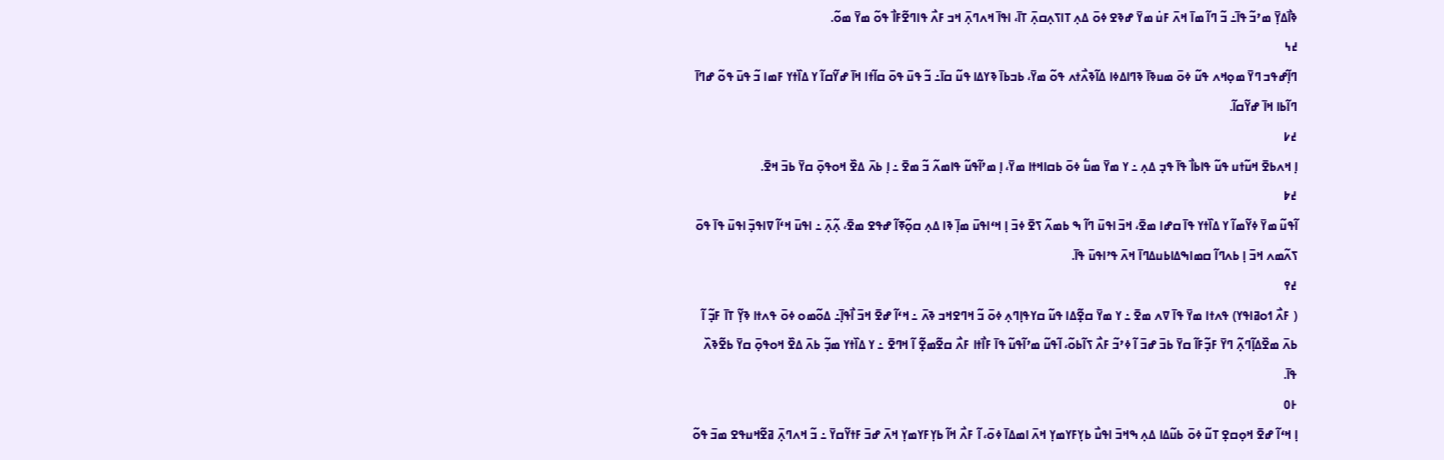ߢߊ߯ߡߌ߲߫ ߘߴߏ߬ ߟߊ߫߸ ߏ߬ ߣߊ߬ ߘߊ߫ ߞߍ߫ ߓߎ߭ ߘߌ߫ ߝߢߐ ߦߋ߫ ߡߍ߲ ߠߊߖߍ߲ߛߍ߲߫ ߠߊ߫، ߊߟߊ߫ ߞߍߣߍ߲߫ ߞߏ ߓߍ߯ ߟߊߣߐ߬ߓߊ߯ ߟߋ߬ ߘߌ߫ ߘߋ߬.
߄߆
ߣߊ߲߬ߝߟߏ ߣߌ߫ ߘߋ߲ߞߍ ߟߎ߬ ߦߋ߫ ߘߎߢߊ߫ ߢߣߊߡߦߊ ߡߊ߬ߢߍ߯ߙߍ ߟߋ߬ ߘߌ߫، ߕߏߕߊ߫ ߢߌߡߊ ߟߎ߬ ߛߊ߫߸ ߏ߬ ߟߎ߫ ߟߋ߫ ߛߊ߬ߙߊ ߞߊ߫ ߝߌ߬ߛߊ߬ ߌ ߡߊ߰ߙߌ ߓߘߊ ߏ߬ ߟߎ߫ ߟߋ߬ ߝߣߊ߫ ߣߊ߬ߕߊ ߞߊ߫ ߝߌ߬ߛߊ߬.
߄߇
ߊ߲ ߞߍߕߐ߫ ߞߎ߬ߙߎ ߟߎ߬ ߟߊߕߊ߯ ߟߊ߫ ߟߏ߲ ߡߍ߲ ߸ ߌ ߘߌ߫ ߘߎ߱ ߦߋ߫ ߕߛߊߞߙߊ ߘߌ߫، ߊ߲ ߘߴߊ߬ߟߎ߬ ߟߊߘߍ߬ ߏ߬ ߘߐ߫ ߸ ߊ߲ ߕߍ߫ ߡߐ߰ ߞߋߟߋ߲߫ ߛߌ߫ ߕߏ߫ ߞߐ߫.
߄߈
ߊ߬ߟߎ߬ ߘߌ߫ ߦߌ߬ߘߊ߬ ߌ ߡߊ߰ߙߌ ߟߊ߫ ߛߝߊ ߘߐ߫، ߞߏ߫ ߊߟߎ߫ ߣߊ߬ ߒ ߕߘߍ߬ ߖߐ߫ ߦߏ߫ ߊ߲ ߞߵߊߟߎ߫ ߘߊ߲߫ ߢߊ ߡߍ߲ ߛߋ߲߬ߧߊ߬ ߝߟߐ ߘߐ߫، ߍ߲߬ߍ߲߫ ߸ ߊߟߎ߫ ߞߵߊ߬ ߜߊߟߏ߲߫ ߊߟߎ߫ ߟߊ߫ ߟߋ߫ ߖߍ߬ߘߍ ߞߏ߫ ߊ߲ ߕߍߣߊ߬ ߛߘߊߒߡߊߕߎߡߣߊ߫ ߞߍ߫ ߟߴߊߟߎ߫ ߟߊ߫.
߄߉
( ߓߍ߯ ߗߋߥߊߟߌ) ߟߍߙߊ ߘߌ߫ ߟߊ߫ ߜߍ ߘߐ߫ ߸ ߌ ߘߌ߫ ߛߐ߲߬ߡߊ ߟߎ߬ ߛߌߟߊ߲ߣߍ߲ ߦߋ߫ ߏ߬ ߞߣߐߞߏ ߢߍ߫ ߸ ߞߵߊ߬ ߝߐ߫ ߞߏ߫ ߊ߯ߟߊ߲߫߸ ߡߋ߬ߘߋ ߦߋ߫ ߟߍߙߊ ߢߌ߲߬ ߠߊ߫ ߓߏ߲߬ ߊ߬ ߕߍ߫ ߘߐ߰ߡߊ߲߬ߣߍ߲߬ ߣߌ߫ ߓߏ߲߬ߓߊ߬ ߛߌ߫ ߕߏ߫ ߝߏ߫ ߊ߬ ߦߴߏ߬ ߓߍ߯ ߖߊ߬ߕߋ߬، ߊ߬ߟߎ߬ ߘߴߊ߬ߟߎ߬ ߟߊ߫ ߓߊ߯ߙߊ ߓߍ߯ ߛߐ߬ߘߐ߲߬ ߊ߬ ߞߣߐ߫ ߸ ߌ ߡߊ߰ߙߌ ߘߏ߲߬ ߕߍ߫ ߡߐ߰ ߞߋߟߋ߲߫ ߛߌ߫ ߕߐ߬ߢߍ߰ ߟߊ߫.
߅߀
ߊ߲ ߞߵߊ߬ ߝߐ߫ ߞߋ߲ߛߐ߲ ߠߎ߬ ߦߋ߫ ߕߎ߬ߡߊ ߡߍ߲ ߒߞߏ߫ ߊߟߎ߯ ߕߌ߲ߓߌߘߌ߲ ߞߍ߫ ߊߘߡߊ߫ ߦߋ߫، ߊ߬ ߓߍ߯ ߞߊ߬ ߕߌ߲ߓߌߘߌ߲ ߞߍ߫ ߝߏ߫ ߓߙߌ߬ߛߌ߫ ߸ ߏ߬ ߞߍߣߍ߲߫ ߥߐ߬ߞߎߟߐ ߘߏ߫ ߟߋ߬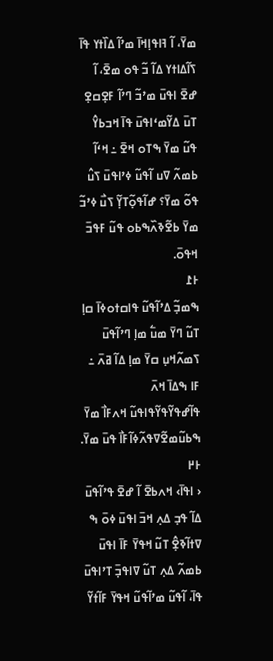ߘߌ߫، ߊ߬ ߔߊߟߊ߲ߞߊ߫ ߘߴߊ߬ ߡߊ߰ߙߌ ߟߊ߫ ߖߊ߬ߡߊߙߌ ߡߊ߬ ߏ߬ ߟߋ ߘߐ߫، ߊ߬ ߝߐ߫ ߊߟߎ߫ ߘߴߏ߬ ߣߴߊ߬ ߓߐ߲ߛߐ߲ ߠߎ߫ ߡߌ߬ߘߵߊߟߎ߫ ߟߊ߫ ߞߏߕߌ߮ ߟߎ߬ ߘߌ߫ ߒߠߋ ߞߐ߫ ߸ ߞߵߊ߬ ߕߘߍ߬ ߜߎ ߊ߬ߟߎ߬ ߦߴߊߟߎ߫ ߖߎ߮ ߟߋ߬ ߘߌ߫؟ ߝߊ߬ߟߋ߲߬ߠߌ߲߬ ߖߎ߯ ߦߴߏ߬ ߘߌ߫ ߕߐ߬ߢߍ߰ߒߕߋ ߟߎ߬ ߓߟߏ߫ ߞߟߋ߫.
߅߁
ߒߘߏ߲߬ ߡߴߊ߬ߟߎ߬ ߟߊߛߙߋߦߊ߫ ߛߊ߲ ߠߎ߬ ߣߌ߫ ߘߎ߱ ߘߊ߲ ߣߴߊ߬ߟߎ߫ ߖߘߍ߬ߞߎ߲ ߛߌ߫ ߘߊ߲ ߡߊ߬ ߥߍ߫ ߸ ߓߊ ߒߡߊ߫ ߞߍ߫ ߟߊ߬ߝߟߌ߬ߟߌ߬ߟߊߟߎ߬ ߞߍߓߊ߯ ߘߌ߫ ߒߕߎ߬ߘߐ߬ߜߟߍ߬ߦߊ߬ߓߊ߯ ߟߎ߫ ߘߌ߫.
߅߂
‹ ߊߟߊ߫› ߞߍߕߐ߫ ߊ߬ ߝߐ߫ ߟߴߊ߬ߟߎ߫ ߡߊ߬ ߟߏ߲ ߡߍ߲ ߞߏ߫ ߊߟߎ߫ ߦߋ߫ ߒ ߜߙߊ߬ߢߐ߲߮ ߠߎ߬ ߞߟߌ߫ ߓߊ߫ ߊߟߎ߫ ߕߘߍ߬ ߡߍ߲ ߠߎ߬ ߜߊߟߏ߲߫ ߠߴߊߟߎ߫ ߟߊ߫، ߊ߬ߟߎ߬ ߘߴߊ߬ߟߎ߬ ߞߟߌ߫ ߓߊ߬ߙߌ߬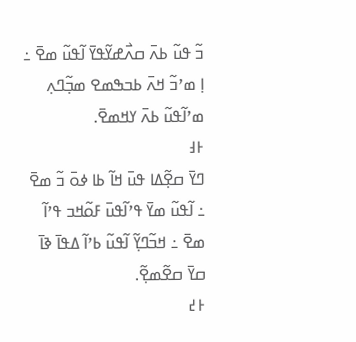ߏ߬ ߟߎ߬ ߕߍ߫ ߛߍ߯ߝߌ߬ߟߌ߫ ߊ߬ߟߎ߬ ߘߐ߫ ߸ ߊ߲ ߘߴߏ߬ ߞߍ߫ ߕߏߒߘߐ ߘߏ߲߬ߣߍ߲ ߘߴߊ߬ߟߎ߬ ߕߍ߫ ߌߞߘߐ߫.
߅߃
ߣߌ߫ ߛߐ߲߬ߡߊ ߟߎ߫ ߞߊ߬ ߕߊ ߦߋ߫ ߏ߬ ߘߐ߫ ߸ ߊ߬ߟߎ߬ ߘߌ߫ ߟߴߊ߬ߟߎ߫ ߓߋ߬ߞߏ ߟߴߊ߬ ߘߐ߫ ߸ ߞߏ߬ߣߌ߲߬ ߊ߬ߟߎ߬ ߕߴߊ߬ ߡߟߊ߫ ߢߊ߫ ߛߌ߫ ߛߐ߬ߘߐ߲߬.
߅߄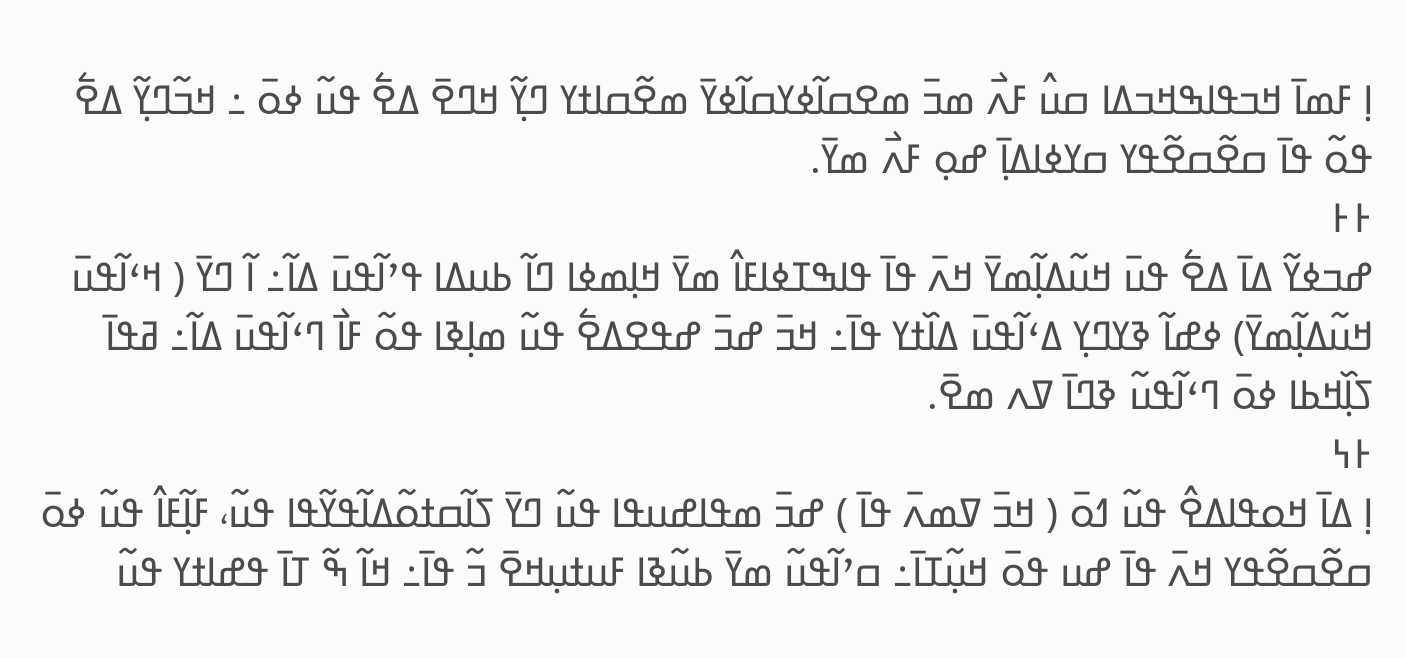ߊ߲ ߓߘߊ߫ ߞߏߟߊߒߞߏߡߊ ߛߎ߮ ߓߍ߯ ߘߏ߫ ߘߐߛߊ߬ߦߌߛߊ߬ߦߌ߫ ߘߐ߬ߛߊߙߌ ߣߌ߲߬ ߞߣߐ߫ ߡߐ߱ ߟߎ߬ ߦߋ߫ ߸ ߞߏ߬ߣߌ߲߬ ߡߐ߱ ߟߋ߬ ߟߊ߫ ߛߐ߬ߛߐ߬ߟߌ ߛߌߦߊߡߊ߲߫ ߝߋ߲ ߓߍ߯ ߘߌ߫.
߅߅
ߝߏߦߌ߬ ߡߊ߫ ߡߐ߱ ߟߎ߫ ߞߎ߬ߡߊ߲߬ߘߌ߫ ߞߍ߫ ߟߊ߫ ߟߊߒߠߦߊߓߊ߮ ߘߌ߫ ߞߊ߲ߘߦߊ ߣߊ߬ ߕߎߡߊ ߟߴߊ߬ߟߎ߫ ߡߊ߬߸ ߊ߬ ߣߌ߫ ( ߞߵߊ߬ߟߎ߫ ߞߎ߬ߡߊ߲߬ߘߌ߫) ߦߝߊ߬ ߢߌߣߌ߲ ߡߵߊ߬ߟߎ߫ ߡߊ߰ߙߌ ߟߊ߫߸ ߞߏ߫ ߝߏ߫ ߝߟߐߡߐ߱ ߟߎ߬ ߘߊ߲ߢߊ ߟߋ߬ ߓߊ߯ ߣߵߊ߬ߟߎ߫ ߡߊ߬߸ ߥߟߊ߫ ߖߊ߲߰ߞߕߊ ߦߋ߫ ߣߵߊ߬ߟߎ߬ ߢߣߊ߫ ߜߍ ߘߐ߫.
߅߆
ߊ߲ ߡߊ߫ ߞߋߟߊߡߐ߮ ߟߎ߬ ߗߋ߫ ( ߞߏ߫ ߜߘߍ߫ ߟߊ߫ ) ߝߏ߫ ߘߟߊߝߎߟߊ ߟߎ߬ ߣߌ߫ ߖߊ߬ߛߙߋ߬ߡߊ߬ߟߌ߬ߟߊ ߟߎ߬، ߓߊ߲߬ߓߊ߮ ߟߎ߬ ߦߋ߫ ߛߐ߬ߛߐ߬ߟߌ ߞߍ߫ ߟߊ߫ ߝߎ ߟߋ߫ ߞߎ߲߬ߠߊ߫߸ ߛߴߊ߬ߟߎ߬ ߘߌ߫ ߕߎ߬ߢߊ ߓߎߙߎ߲ߞߐ߫ ߏ߬ ߟߊ߫߸ ߞߊ߬ ߒ߬ ߠߊ߫ ߟߝߊߙߌ ߟߎ߬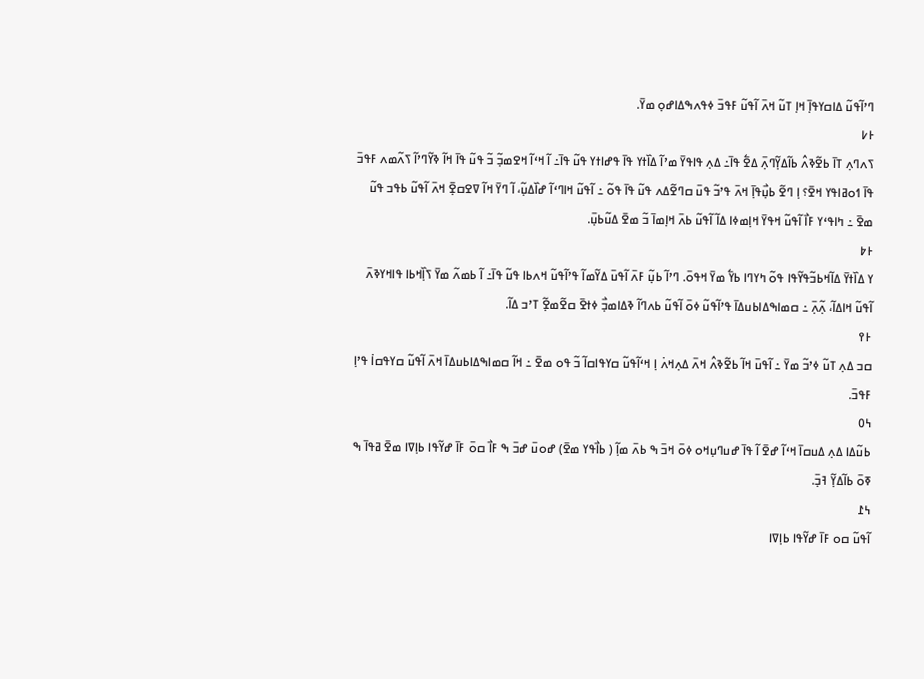ߣߴߊ߬ߟߎ߬ ߡߊߛߌߟߊ߲߫ ߞߊ߲ ߠߎ߬ ߞߍ߫ ߊ߬ߟߎ߬ ߓߟߏ߫ ߦߟߍߒߡߊߝߋ߲ ߘߌ߫.
߅߇
ߖߍߣߍ߲ ߠߊ߫ ߕߐ߬ߢߍ߮ ߕߊ߬ߡߌ߲߬ߣߍ߲߫ ߡߐ߱ ߟߊ߫߸ ߡߍ߲ ߟߊߟߌ߫ ߘߴߊ߬ ߡߊ߰ߙߌ ߟߊ߫ ߟߝߊߙߌ ߟߎ߬ ߟߊ߫߸ ߊ߬ ߞߵߊ߬ ߞߐߘߏ߲߬ ߏ߬ ߟߎ߬ ߟߊ߫ ߞߊ߬ ߢߌ߬ߣߴߊ߬ ߖߍ߬ߘߍ ߓߟߏ߫ ߟߊ߫ ߗߋߥߊߟߌ ߞߐ߫؟ ߊ߲ ߣߐ߬ ߕߎ߲߯ߟߊ߲߫ ߞߍ߫ ߟߴߏ߬ ߟߎ߫ ߛߣߐ߬ߡߍ ߟߎ߬ ߟߊ߫ ߟߋ߬ ߸ ߊ߬ߟߎ߬ ߞߊߣߵߊ߬ ߝߊ߰ߡߎ߲߬، ߊ߬ ߣߌ߫ ߞߊ߬ ߜߐߛߐ߲߫ ߞߍ߫ ߊ߬ߟߎ߬ ߕߟߏ ߟߎ߬ ߘߐ߫ ߸ ߤߊߟߵߌ ߓߊ߯ ߊ߬ߟߎ߬ ߞߟߌ߫ ߞߊ߲ߘߦߊ ߡߊ߬ ߊ߬ߟߎ߬ ߕߍ߫ ߞߊ߲ߘߊ߫ ߏ߬ ߘߐ߫ ߡߎ߬ߕߎ߲߫.
߅߈
ߌ ߡߊ߰ߙߌ߫ ߡߊ߬ߞߕߏ߬ߟߌ߬ߟߊ ߟߋ߬ ߤߌߣߊ ߕߌ߱ ߘߌ߫ ߞߟߋ߫. ߣߴߊ߬ ߕߎ߲߬ ߓߍ߫ ߊ߬ߟߎ߫ ߡߌ߬ߘߊ߬ ߟߴߊ߬ߟߎ߬ ߞߍߕߊ ߟߎ߬ ߟߊ߫߸ ߊ߬ ߕߘߍ߬ ߘߌ߫ ߖߊ߲߰ߞߕߊ ߟߊߞߌߢߍ߫ ߊ߬ߟߎ߬ ߞߊߡߊ߬، ߍ߲߬ߍ߲߫ ߸ ߛߘߊߒߡߊߕߎߡߊ߫ ߟߴߊ߬ߟߎ߬ ߦߋ߫ ߊ߬ߟߎ߬ ߕߍߣߊ߬ ߢߡߊߘߏ߲߯ ߦߙߐ߫ ߛߐ߬ߘߐ߲߬ ߠߴߏ ߡߊ߬.
߅߉
ߛߏ ߡߍ߲ ߠߎ߬ ߦߴߏ߬ ߘߌ߫ ߸ ߊ߬ߟߎ߫ ߞߊ߬ ߕߐ߬ߢߍ߮ ߞߍ߫ ߡߍ߲ߞߍ߭ ߊ߲ ߞߵߊ߬ߟߎ߬ ߛߌߟߊߛߊ߬ ߏ߬ ߟߋ ߘߐ߫ ߸ ߞߊ߬ ߛߘߊߒߡߊߕߎߡߊ߫ ߞߍ߫ ߊ߬ߟߎ߬ ߛߌߟߛߊ߭ ߟߴߊ߲ ߓߟߏ߫.
߆߀
ߕߎ߬ߡߊ ߡߍ߲ ߡߎߛߊ߫ ߞߵߊ߬ ߝߐ߫ ߊ߬ ߟߊ߫ ߝߎߣߎ߲ߞߋ ߦߋ߫ ߞߏ߫ ߒ ߕߍ߫ ߘߊ߲߬ ( ߕߊ߯ߟߌ ߘߐ߫) ߝߋߎ߫ ߝߏ߫ ߒ ߓߊ߯ ߛߋ߫ ߓߊ߫ ߝߌ߬ߟߊ ߕߊ߲ߜߊ ߘߐ߫ ߥߟߊ߫ ߒ ߧߋ߫ ߕߊ߬ߡߌ߲߬ ߔߏ߲߫.
߆߁
ߊ߬ߟߎ߬ ߛߋ ߓߊ߫ ߝߌ߬ߟߊ ߕߊ߲ߜߊ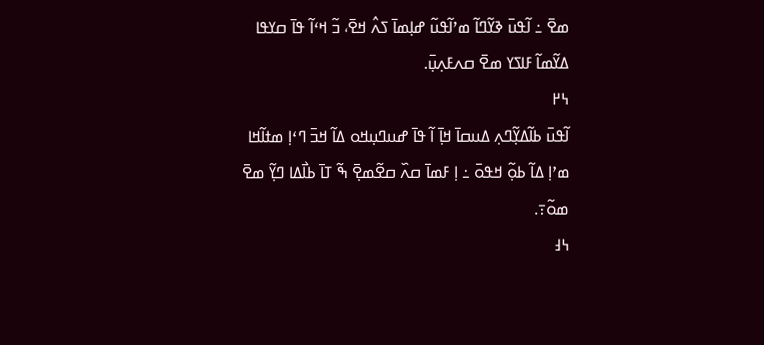ߘߐ߫ ߸ ߊ߬ߟߎ߫ ߢߌ߬ߣߊ߬ ߘߴߊ߬ߟߎ߬ ߝߊ߲ߘߊ߫ ߖߍ߮ ߞߐ߫، ߏ߬ ߞߵߊ߬ ߟߊ߫ ߛߌߟߊ ߡߌ߬ߘߊ߬ ߓߊߖߌ ߘߐ߫ ߛߍߓߍ߲ߎ߲߫.
߆߂
ߊ߬ߟߎ߫ ߕߊ߬ߡߌ߲߬ߣߍ߲ ߡߎߛߊ߫ ߞߊ߲߫ ߊ߬ ߟߊ߫ ߝߎߣߎ߲ߞߋ ߡߊ߬ ߞߏ߫ ߣߵߊ߲ ߘߙߊ߬ߞߊ ߘߴߊ߲ ߡߊ߬ ߕߋ߲߬ ߞߟߋ߫ ߸ ߊ߲ ߓߘߊ߫ ߛߍ߰ ߛߐ߬ߘߐ߲߫ ߒ߬ ߠߊ߫ ߕߊ߯ߡߊ ߣߌ߲߬ ߘߐ߫ ߘߋ߬߹.
߆߃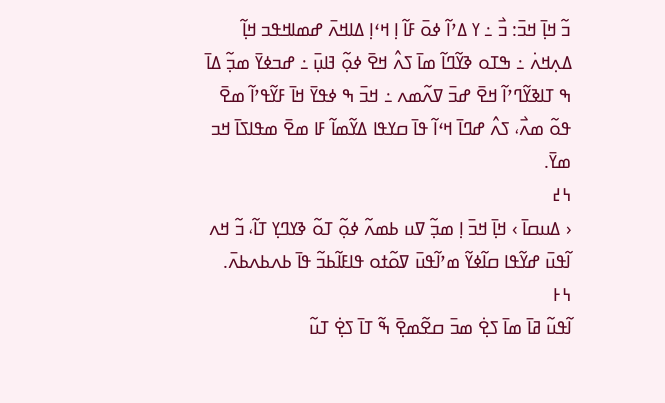ߏ߬ ߞߊ߲߫ ߞߏ߫: ߏ߯ ߸ ߌ ߡߴߊ߬ ߦߋ߫ ߓߊ߬ ߊ߲ ߞߵߊ߲ ߡߊߞߍ߫ ߝߘߊߞߟߏ ߞߊ߲߬ ߡߍ߲ߞߍ߭ ߸ ߒߠߋ ߢߌ߬ߣߊ߬ ߘߊ߫ ߖߍ߮ ߞߐ߫ ߦߋ߲߬ ߔߊߎ߲߫ ߸ ߝߏߦߌ߫ ߘߏ߲߬ ߡߊ߫ ߒ ߠߊߢߌ߬ߣߴߊ߬ ߞߐ߫ ߝߏ߫ ߜߍ߬ߘߍ ߸ ߞߏ߫ ߒ ߦߟߌ߫ ߞߊ߫ ߓߌ߬ߟߴߊ߬ ߘߐ߫ ߟߋ߬ ߘߍ߯، ߖߍ߮ ߝߣߊ߫ ߞߵߊ߬ ߟߊ߫ ߛߌߟߊ ߡߌ߬ߘߊ߬ ߓߊ ߘߐ߫ ߘߟߊߖߊ߫ ߞߏ ߘߌ߫.
߆߄
‹ ߡߎߛߊ߫ › ߞߊ߲߫ ߞߏ߫ ߊ߲ ߘߏ߲߬ ߜߎ ߕߘߍ߬ ߦߋ߲߬ ߠߋ߬ ߢߌߣߌ߲ ߠߊ߬، ߏ߬ ߞߍ ߊ߬ߟߎ߫ ߝߌ߬ߟߊ ߛߊ߬ߦߌ߬ ߘߴߊ߬ߟߎ߫ ߜߋ߬ߙߋ ߟߊߓߊ߬ߕߏ߬ ߟߊ߫ ߕߍߕߍߕߍ߫.
߆߅
ߊ߬ߟߎ߬ ߥߊ߫ ߘߊ߫ ߖߐ߲߭ ߘߏ߫ ߛߐ߬ߘߐ߲߫ ߒ߬ ߠߊ߫ ߖߐ߲߭ ߠߎ߬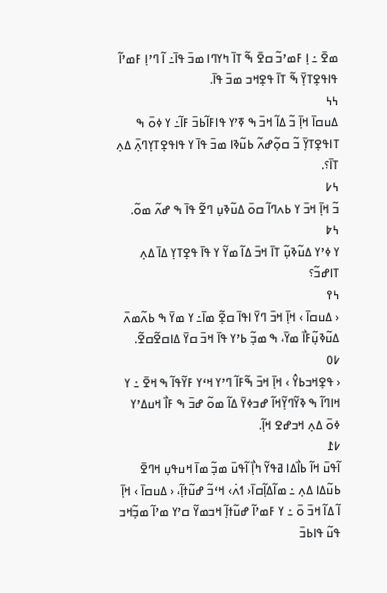ߘߐ߫ ߸ ߊ߲ ߓߘߴߏ߬ ߛߐ߫ ߒ߬ ߠߊ߫ ߤߌߣߊ ߘߏ߫ ߟߊ߫߸ ߊ߬ ߣߴߊ߲ ߓߘߴߊ߬ ߟߊߟߐ߲ߠߌ߲߫ ߒ߬ ߠߊ߫ ߟߐ߲ߞߏ ߘߏ߫ ߟߊ߫.
߆߆
ߡߎߛߊ߫ ߞߊ߲߫ ߏ߬ ߡߊ߬ ߞߏ߫ ߒ ߧߴߌ ߟߊߓߊ߬ߕߏ߫ ߓߊ߬߸ ߌ ߦߋ߫ ߒ ߠߊߟߐ߲ߠߌ߲߫ ߏ߬ ߛߋ߲߬ߝߍ߬ ߕߎ߬ߢߊ ߘߏ߫ ߟߊ߫ ߌ ߟߊߟߐ߲ߠߌ߲ߣߍ߲߫ ߡߍ߲ ߠߊ߫؟.
߆߇
ߏ߬ ߞߊ߲߫ ߞߏ߫ ߌ ߕߍߣߊ߬ ߛߋ߫ ߡߎ߬ߢߎ߲ ߣߐ߬ ߟߊ߫ ߒ ߝߍ߬ ߘߋ߬.
߆߈
ߌ ߦߴߌ ߡߎ߬ߢߎ߲߬ ߠߊ߫ ߞߏ߫ ߡߊ߬ ߘߌ߬ ߌ ߟߊ߫ ߟߐ߲ߠߌ߲ ߡߊ߫ ߡߍ߲ ߠߊߝߏ߬؟
߆߉
‹ ߡߎߛߊ߫ › ߞߊ߲߫ ߞߏ߫ ߣߌ߫ ߊߟߊ߫ ߛߐ߲߬ ߘߊ߫߸ ߌ ߘߌ߫ ߒ ߕߍ߬ߘߍ߫ ߡߎ߬ߢߎ߲߬ߓߊ߯ ߘߌ߫، ߒ ߘߏ߲߬ ߕߴߌ ߟߊ߫ ߞߏ߫ ߛߌ߫ ߡߊߛߐ߬ߛߐ߬.
߇߀
‹ ߟߐ߲ߞߏߕߌ߮ › ߞߊ߲߫ ߞߏ߫ ߒ߬ߓߊ߬ ߣߴߌ ߞߵߌ ߓߌ߬ߟߊ߬ ߒ ߞߐ߫ ߸ ߌ ߞߊߣߊ߬ ߒ ߢߌ߬ߣߌ߲߬ߞߊ߬ ߝߏߦߌ߫ ߡߊ߬ ߘߋ߬ ߝߏ߫ ߒ ߓߊ߯ ߞߎߡߴߌ ߦߋ߫ ߡߍ߲ ߞߏߝߐ ߞߊ߲߬.
߇߁
ߊ߬ߟߎ߫ ߞߊ߬ ߕߊ߯ߡߊ ߥߟߌ߬ ߤߊ߲߯ ߊ߬ߟߎ߫ ߘߏ߲߬ ߘߊ߫ ߞߎߟߎ߲ ߞߣߐ߫ ߕߎ߬ߡߊ ߡߍ߲ ߸ ߘߊ߬ߡߊ߲߬ߛߊ߫‹ ߗߍ߭› ߞߵߏ߬ ߝߎ߬ߙߊ߲߬، ‹ ߡߎߛߊ߫ › ߞߊ߲߫ ߊ߬ ߡߊ߬ ߞߏ߫ ߋ߫ ߸ ߌ ߓߘߴߊ߬ ߝߎ߬ߙߊ߲߬ ߞߏߘߌ߬ ߛߴߌ ߘߴߊ߬ ߘߏ߲߬ߞߏ ߟߎ߬ ߟߊߕߏ߫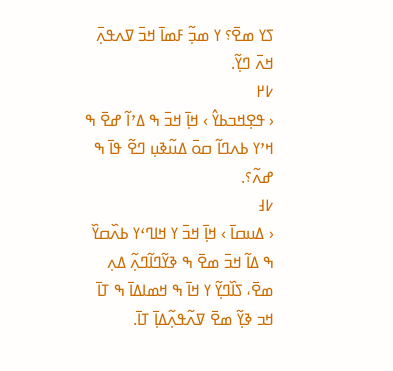ߖߌ ߘߐ߫؟ ߌ ߘߏ߲߬ ߓߘߊ߫ ߞߏ߫ ߜߍߟߍ߲߫ ߞߍ߫ ߣߌ߲߬.
߇߂
‹ ߟߐ߲ߞߏߕߌ߮ › ߞߊ߲߫ ߞߏ߫ ߒ ߡߴߊ߬ ߝߐ߫ ߒ ߞߴߌ ߕߍߣߊ߬ ߛߋ߫ ߡߎ߬ߢߎ߲ ߣߐ߬ ߟߊ߫ ߒ ߝߍ߬؟.
߇߃
‹ ߡߎߛߊ߫ › ߞߊ߲߫ ߞߏ߫ ߌ ߞߊߣߵߌ ߕߍ߰ߛߌ߰ ߒ ߡߊ߬ ߞߏ߫ ߘߐ߫ ߒ ߢߌ߬ߣߊ߬ߣߍ߲߬ ߡߍ߲ ߘߐ߫، ߖߊ߰ߣߌ߲߬ ߌ ߞߊ߫ ߒ ߞߘߊߡߊ߫ ߒ ߠߊ߫ ߞߏ ߢߌ߲߬ ߘߐ߫ ߜߍ߬ߟߍ߲߬ߡߊ߲߫ ߠߊ߫.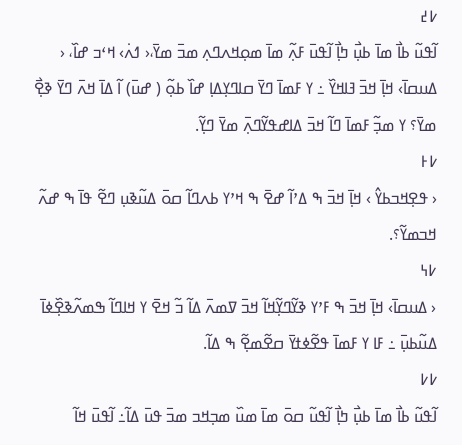߇߄
ߊ߬ߟߎ߬ ߕߊ߯ ߘߊ߫ ߕߎ߲߯ ߤߊ߲߯ ߊ߬ߟߎ߫ ߓߍ߲߬ ߘߊ߫ ߘߋ߲ߞߍߣߍ߲ ߘߏ߫ ߘߌ߫،‹ ߗߍ߭› ߞߵߏ ߝߊ߰، ‹ ߡߎߛߊ߫› ߞߊ߲߫ ߞߏ߫ ߔߊߞߌ߰ ߸ ߌ ߓߘߊ߫ ߣߌ߫ ߛߊߣߌ߲ߡߊ߲ ߝߊ߰ ߕߋ߲߬ ( ߝߎ߫) ߊ߬ ߡߊ߫ ߞߍ߫ ߣߌ߫ ߢߐ߲߯ ߘߌ߫؟ ߌ ߘߏ߲߬ ߓߘߊ߫ ߣߊ߬ ߞߏ߫ ߡߊߝߟߌ߬ߣߍ߲߫ ߘߌ߫ ߣߌ߲߬.
߇߅
‹ ߟߐ߲ߞߏߕߌ߮ › ߞߊ߲߫ ߞߏ߫ ߒ ߡߴߊ߬ ߝߐ߫ ߒ ߞߴߌ ߕߍߣߊ߬ ߛߋ߫ ߡߎ߬ߢߎ߲ ߣߐ߬ ߟߊ߫ ߒ ߝߍ߬ ߞߏߘߌ߬؟.
߇߆
‹ ߡߎߛߊ߫› ߞߊ߲߫ ߞߏ߫ ߒ ߓߴߌ ߢߌ߬ߣߌ߲߬ߞߊ߬ ߞߏ߫ ߜߘߍ߫ ߡߊ߬ ߏ߬ ߞߐ߫ ߌ ߞߊߣߊ߬ ߒߘߍ߬ߢߐ߲߰ߦߊ߫ ߡߎ߬ߕߎ߲߫ ߸ ߓߊ ߌ ߓߘߊ߫ ߟߐ߬ߦߙߌ߫ ߛߐ߬ߘߐ߲߬ ߒ ߡߊ߬.
߇߇
ߊ߬ߟߎ߬ ߕߊ߯ ߘߊ߫ ߕߎ߲߯ ߤߊ߲߯ ߊ߬ߟߎ߬ ߛߋ߫ ߘߊ߫ ߘߎ߰ ߘߏ߲ߞߏ ߘߏ߫ ߟߎ߫ ߡߊ߬߸ ߊ߬ߟߎ߫ ߞߊ߬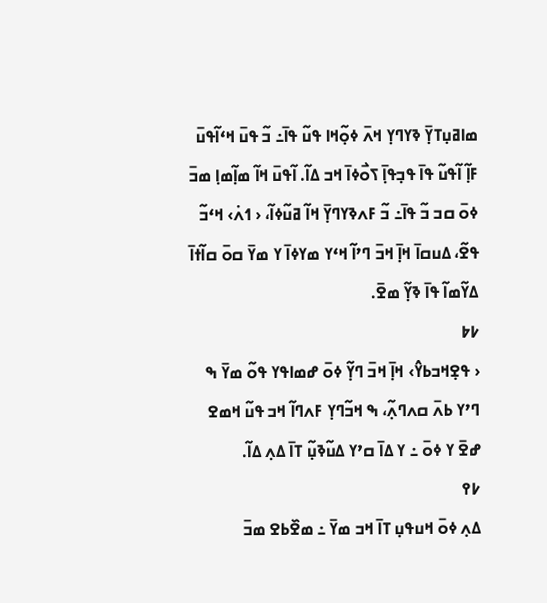ߘߊߥߎ߲ߠߌ߲߫ ߢߌߣߌ߲ ߞߍ߫ ߦߋ߲߬ߞߊ ߟߎ߬ ߟߊ߫߸ ߏ߬ ߟߎ߫ ߞߵߊ߬ߟߎ߫ ߓߊ߲߬ ߊ߬ߟߎ߬ ߟߊ߫ ߟߏ߲ߟߊ߲߫ ߖߋ߯ߦߊ߫ ߞߏ ߡߊ߬. ߊ߬ߟߎ߫ ߞߊ߬ ߘߊ߲߬ߘߊ߲ ߘߏ߫ ߦߋ߫ ߛߏ ߏ߬ ߟߊ߫߸ ߏ߬ ߓߍߢߌߣߌ߲߫ ߞߊ߬ ߥߎ߬ߦߊ߬، ‹ ߗߍ߭› ߞߵߏ߬ ߟߐ߬، ߡߎߛߊ߫ ߞߊ߲߫ ߞߏ߫ ߣߴߊ߬ ߞߵߌ ߘߌߦߊ߫ ߌ ߘߌ߫ ߛߋ߫ ߛߊ߬ߙߊ߫ ߡߌ߬ߘߊ߬ ߟߊ߫ ߢߌ߲߬ ߘߐ߫.
߇߈
‹ ߟߐ߲ߞߏߕߌ߮› ߞߊ߲߫ ߞߏ߫ ߣߌ߲߬ ߦߋ߫ ߝߘߊߟߌ ߟߋ߬ ߘߌ߫ ߒ ߣߴߌ ߕߍ߫ ߛߍߣߍ߲߬، ߒ ߞߏ߬ߣߌ߲ ߓߍߣߊ߬ ߞߏ ߟߎ߬ ߞߘߐ ߝߐ߫ ߌ ߦߋ߫ ߸ ߌ ߡߊ߫ ߛߴߌ ߡߎ߬ߢߎ߲߬ ߠߊ߫ ߡߍ߲ ߡߊ߬.
߇߉
ߡߍ߲ ߦߋ߫ ߞߎߟߎ߲ ߠߊ߫ ߞߏ ߘߌ߫ ߸ ߘߐ߰ߕߐ ߘߏ߫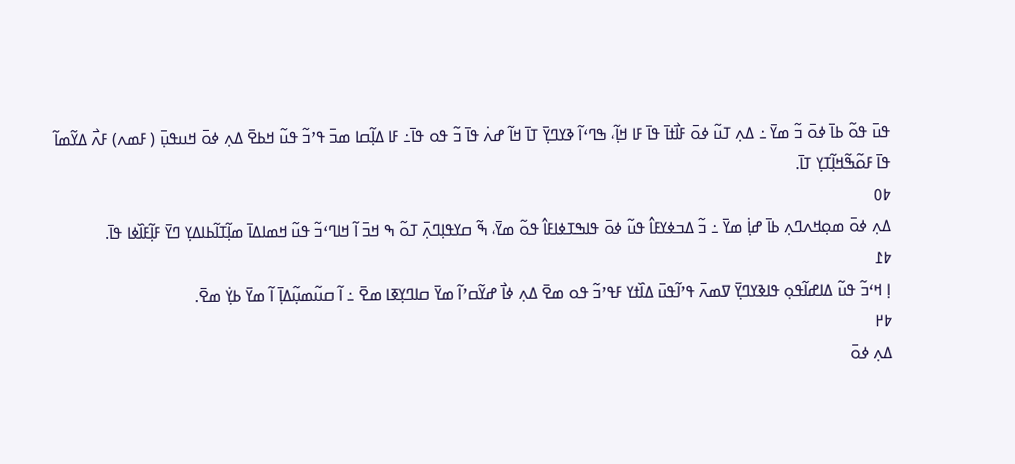ߟߎ߫ ߟߋ߬ ߕߊ߫ ߦߋ߫ ߏ߬ ߘߌ߫ ߸ ߡߍ߲ ߠߎ߬ ߦߋ߫ ߓߊ߯ߙߊ߫ ߟߊ߫ ߓߊ ߞߊ߲߬، ߒߣߵߊ߬ ߢߌߣߌ߲߫ ߠߊ߫ ߞߊ߬ ߝߍ߭ ߟߊ߫ ߏ߬ ߟߋ ߟߊ߫߸ ߓߊ ߡߊ߲߬ߛߊ ߘߏ߫ ߟߴߏ߬ ߟߎ߬ ߞߕߐ߫ ߡߍ߲ ߦߋ߫ ߞߎߟߎ߲߫ ( ߓߘߍ) ߓߍ߯ ߡߌ߬ߘߊ߬ ߟߊ߫ ߓߋ߬ߒ߬ߞߊ߲߬ߠߌ߲ ߠߊ߫.
߈߀
ߡߍ߲ ߦߋ߫ ߘߋ߲ߞߍߣߍ߲ ߕߊ߫ ߝߊ߲߭ ߘߌ߫ ߸ ߏ߬ ߡߏߦߌߓߊ߮ ߟߎ߬ ߦߋ߫ ߟߊߒߠߦߊߓߊ߮ ߟߋ߬ ߘߌ߫، ߒ߬ ߛߌߟߊ߲ߣߍ߲߫ ߠߋ߬ ߒ ߞߏ߫ ߊ߬ ߞߊߣߵߏ߬ ߟߎ߬ ߞߘߊߡߊ߫ ߘߊ߲߬ߠߊ߬ߕߊߡߌ߲ ߣߌ߫ ߓߊ߲߬ߓߊ߰ߦߊ ߟߊ߫.
߈߁
ߊ߲ ߞߵߏ߬ ߟߎ߬ ߡߊߝߊ߬ߟߋ߲ ߟߊߢߌߣߌ߲߫ ߜߘߍ߫ ߟߴߊ߬ߟߎ߫ ߡߊ߰ߙߌ ߓߟߴߏ߬ ߟߋ ߘߐ߫ ߡߍ߲ ߦߊ߯ ߝߌ߬ߛߴߊ߬ ߘߌ߫ ߛߊߣߌ߲ߧߊ ߘߐ߫ ߸ ߊ߬ ߛߎ߬ߘߎ߲߬ߡߊ߲߫ ߊ߬ ߘߌ߫ ߕߌ߲߭ ߘߐ߫.
߈߂
ߡߍ߲ ߦߋ߫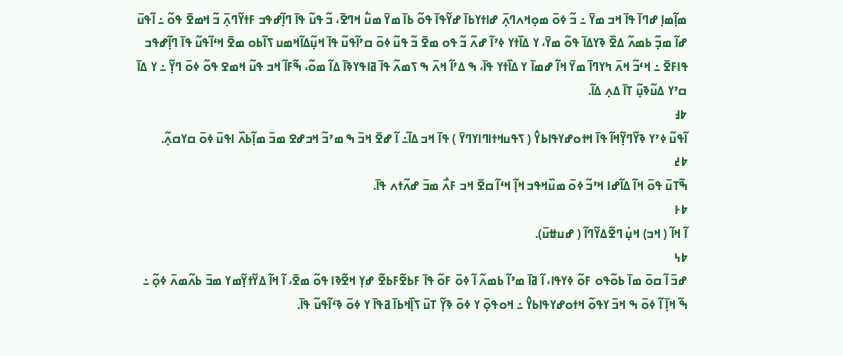ߘߊ߲߬ߘߊ߲ ߝߣߊ߫ ߟߊ߫ ߞߏ ߘߌ߫ ߸ ߏ߬ ߦߋ߫ ߘߋ߲ߞߍߣߍ߲߫ ߝߊߙߌߕߊ߫ ߝߌ߬ߟߊ߫ ߟߋ߬ ߕߊ߫ ߘߌ߫ ߘߎ߱ ߞߣߐ߫، ߏ߬ ߟߎ߬ ߟߊ߫ ߣߊ߲߬ߝߟߏ ߓߙߌ߬ߣߍ߲߫ ߏ߬ ߞߘߐ߫ ߟߋ߬ ߸ ߊ߬ߟߎ߫ ߝߊ߬ ߘߏ߲߬ ߕߘߍ߬ ߡߐ߰ ߢߌߡߊ߫ ߟߋ߬ ߘߌ߫، ߌ ߡߊ߰ߙߌ ߦߴߊ߬ ߝߍ߬ ߏ߬ ߟߋ ߘߐ߫ ߏ߬ ߟߎ߬ ߦߋ߫ ߛߴߊ߬ߟߎ߬ ߟߊ߫ ߞߎ߲߬ߡߊ߬ߞߘߎ ߖߊ߬ߕߋ ߘߐ߫ ߞߵߊ߬ߟߎ߬ ߟߊ߫ ߣߊ߲߬ߝߟߏ ߟߊߓߐ߫ ߸ ߞߵߏ߬ ߞߍ߫ ߤߌߣߊ߫ ߘߌ߫ ߞߊ߬ ߝߘߊ߫ ߌ ߡߊ߰ߙߌ ߟߊ߫، ߒ ߡߴߊ߬ ߞߍ߫ ߒ ߖߘߍ߬ ߟߊ߫ ߥߊߟߌߢߊ߫ ߡߊ߬ ߘߋ߬، ߒ߬ߓߊ߬ ߞߏ ߟߎ߬ ߞߘߐ ߟߋ߬ ߦߋ߫ ߣߌ߲߬ ߸ ߌ ߡߊ߫ ߛߴߌ ߡߎ߬ߢߎ߲߬ ߠߊ߫ ߡߍ߲ ߡߊ߬.
߈߃
ߊ߬ߟߎ߬ ߦߴߌ ߢߌ߬ߣߌ߲߬ߞߊ߬ ߟߊ߫ ߞߙߋߝߌߟߊߕߌ߮ ( ߖߟߎߞߙߊߣߊߌߣߌ߫ ) ߟߊ߫ ߞߏ ߡߊ߬߸ ߊ߬ ߝߐ߫ ߞߏ߫ ߒ ߘߴߏ߬ ߞߏߝߐ ߘߏ߫ ߘߊ߲߬ߕߍ߰ ߊߟߎ߫ ߦߋ߫ ߛߌߛߍ߲߬.
߈߄
ߒ߬ߠߎ߫ ߟߋ߫ ߞߊ߬ ߡߊ߬ߝߊ ߞߴߏ߬ ߦߋ߫ ߘߎ߰ߞߟߏ ߞߊ߲߬ ߞߵߊ߬ ߛߐ߫ ߞߏ ߓߍ߯ ߘߏ߫ ߝߍ߬ߙߍ ߟߊ߫.
߈߅
ߊ߬ ߞߊ߬ ( ߞߏ) ߞߎ߲߭ ߣߐ߬ߡߌ߬ߣߊ߬ ( ߝߎߚߎ߫).
߈߆
ߝߏ߫ ߊ߬ ߛߋ߫ ߘߊ߫ ߕߋ߬ߟߋ ߓߋ߬ ߦߌߟߊ، ߊ߬ ߥߊ߫ ߘߴߊ߬ ߕߘߍ߬ ߊ߬ ߦߋ߫ ߓߋ߬ ߟߊ߫ ߓߕߐ߬ߓߕߐ߬ ߝߌ߲ ߞߐ߬ߢߊ ߟߋ߬ ߘߐ߫، ߊ߬ ߞߊ߬ ߡߌ߬ߙߌ߲߬ߘߌ ߘߏ߫ ߕߍ߬ߘߍ߫ ߦߋ߲߬ ߸ ߒ߬ ߞߊ߲߫ ߊ߬ ߦߋ߫ ߒ ߞߏ߫ ߌߟߋ߬ ߞߙߋߝߌߟߊߕߌ߮ ߸ ߞߋߟߋ߲߫ ߌ ߦߋ߫ ߢߌ߲߬ ߠߎ߫ ߖߊ߲߰ߞߕߊ߫ ߥߟߊ߫ ߌ ߦߋ߫ ߢߵߊ߬ߟߎ߬ ߟߊ߫.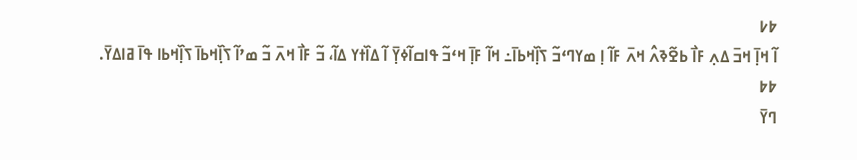߈߇
ߊ߬ ߞߊ߲߫ ߞߏ߫ ߡߍ߲ ߓߊ߯ ߕߐ߬ߢߍ߮ ߞߍ߫ ߓߊ߬ ߊ߲ ߘߌߣߵߏ߬ ߖߊ߲߰ߞߕߊ߫߸ ߞߊ߬ ߓߊ߲߫ ߞߵߏ߬ ߟߊߛߊ߬ߦߌ߲߫ ߊ߬ ߡߊ߰ߙߌ ߡߊ߬، ߏ߬ ߓߊ߯ ߞߍ߫ ߏ߬ ߘߴߊ߬ ߖߊ߲߰ߞߕߊ߫ ߖߊ߲߰ߞߕߊ ߟߊ߫ ߥߊߡߌ߫.
߈߈
ߣߌ߫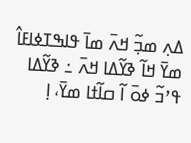ߡߍ߲ ߘߏ߲߬ ߞߍ߫ ߘߊ߫ ߟߊߒߠߦߊߓߊ߮ ߘߌ߫ ߞߊ߬ ߢߌ߬ߡߊ ߞߍ߫ ߸ ߢߌ߬ߡߊ ߟߴߏ߬ ߦߋ߫ ߊ߬ ߛߊ߬ߙߊ ߘߌ߫، ߊ߲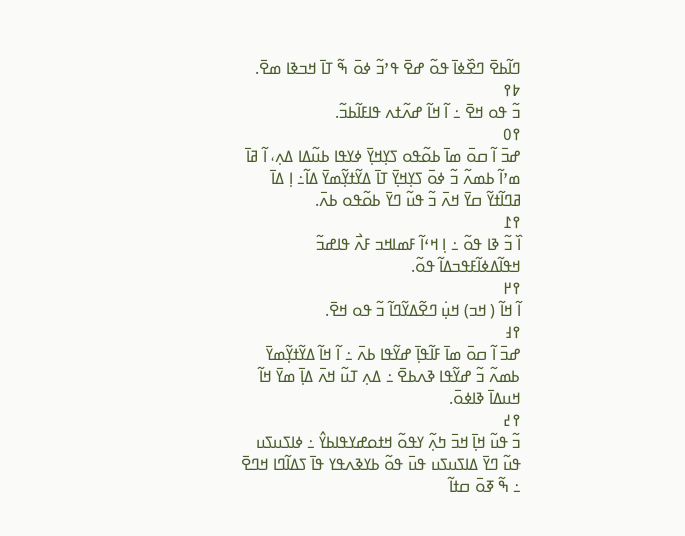ߣߊ߬ߕߐ߫ ߣߐ߰ߦߊ߫ ߟߋ߬ ߝߐ߫ ߟߴߏ߬ ߦߋ߫ ߒ߬ ߠߊ߫ ߞߏߢߊ ߘߐ߫.
߈߉
ߏ߬ ߟߋ ߞߐ߫ ߸ ߊ߬ ߞߊ߬ ߝߍ߬ߙߍ ߟߊߓߊ߬ߕߏ߬.
߉߀
ߝߏ߫ ߊ߬ ߛߋ߫ ߘߊ߫ ߕߋ߬ߟߋ ߖߌ߲ߞߌ߲߫ ߦߌߟߊ ߕߎ߬ߡߊ ߡߍ߲، ߊ߬ ߥߊ߫ ߘߴߊ߬ ߕߘߍ߬ ߏ߬ ߦߋ߫ ߖߌ߲ߞߌ߲߫ ߠߊ߫ ߡߌ߬ߙߌ߲߬ߘߌ߫ ߡߊ߬߸ ߊ߲ ߡߊ߫ ߥߣߊ߬ߙߌ߬ ߛߌ߫ ߞߍ߫ ߏ߬ ߟߎ߬ ߣߌ߫ ߕߋ߬ߟߋ ߕߍ߫.
߉߁
ߊ߰ ߏ߬ ߢߊ ߟߋ߬ ߸ ߊ߲ ߞߵߊ߬ ߓߘߊߞߏ ߓߍ߯ ߟߊߝߏ߬ ߞߟߊ߬ߡߦߊ߬ߓߟߏߡߊ߬ ߟߋ߬.
߉߂
ߊ߬ ߞߊ߬ ( ߞߏ) ߞߎ߲߭ ߣߐ߬ߡߌ߬ߣߊ߬ ߏ߬ ߟߋ ߞߐ߫.
߉߃
ߝߏ߫ ߊ߬ ߛߋ߫ ߘߊ߫ ߓߊ߬ߟߊ߲߫ ߝߌ߬ߟߊ ߕߍ߫ ߸ ߊ߬ ߞߊ߬ ߡߌ߬ߙߌ߲߬ߘߌ߫ ߕߘߍ߬ ߏ߬ ߝߌ߬ߟߊ ߢߍߕߐ߫ ߸ ߡߍ߲ ߠߎ߬ ߞߍ߫ ߡߊ߲߫ ߘߌ߫ ߞߊ߬ ߞߎߡߊ߫ ߢߊߦߋ߫.
߉߄
ߏ߬ ߟߎ߬ ߞߊ߲߫ ߞߏ߫ ߤߍ߲߬ ߌߟߋ߬ ߞߙߋߝߌߟߊߕߌ߮ ߸ ߦߊߖߎߖߎ ߟߎ߬ ߣߌ߫ ߡߊߖߎߖߎ ߟߎ߫ ߟߋ߬ ߕߌߢߍߟߌ ߟߊ߫ ߖߡߊ߬ߣߊ ߞߣߐ߫ ߸ ߒ߬ ߧߋ߫ ߛߙߊ߬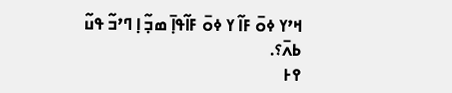ߞߴߌ ߦߋ߫ ߓߊ߬ ߌ ߦߋ߫ ߓߊ߬ߟߊ߲߫ ߘߏ߲߬ ߊ߲ ߣߴߏ߬ ߟߎ߬ ߕߍ߫؟.
߉߅